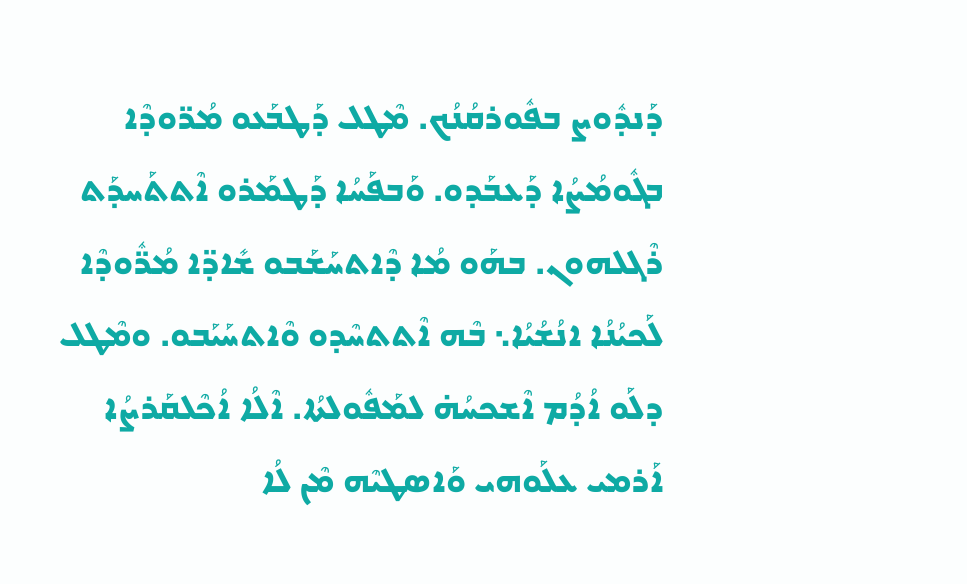ܕܰܢܕܽܘܨ ܒܦܽܘܪܩܳܢܳܟ. ܡܶܛܠ ܕܰܛܒܰܥܘ ܡܳܪ̈ܘܕܶܐ ܒܓܽܘܡܳܨܳܐ ܕܰܥܒܰܕܘ. ܘܰܒܦܰܚܳܐ ܕܰܛܡܰܪܘ ܐܶܬܬܰܚܕܰܬ ܪܶܓܠܗܘܢ. ܒܗܰܘ ܡܳܐ ܕܶܐܬܚܰܫܰܒܘ ܫܺܐܕ̈ܐ ܡܳܪ̈ܽܘܕܶܐ ܠܰܟܝܳܢܳܐ ܐܢܳܫܳܝܳܐ܆ ܒܶܗ ܐܶܬܬܚܶܕܘ ܘܶܐܬܚܰܝܰܒܘ. ܘܡܶܛܠ ܕܠܰܘ ܐܳܕܳܡ ܐܶܫܟܚܳܗ̇ ܠܡܰܦܽܘܠܬܳܐ. ܐܶܠܳܐ ܐܳܟܶܠܩܰܪܨܳܐ ܐܰܪܡܝ ܥܠܰܘܗܝ ܘܰܐܣܛܝܶܗ ܡܶܢ ܠܳܐ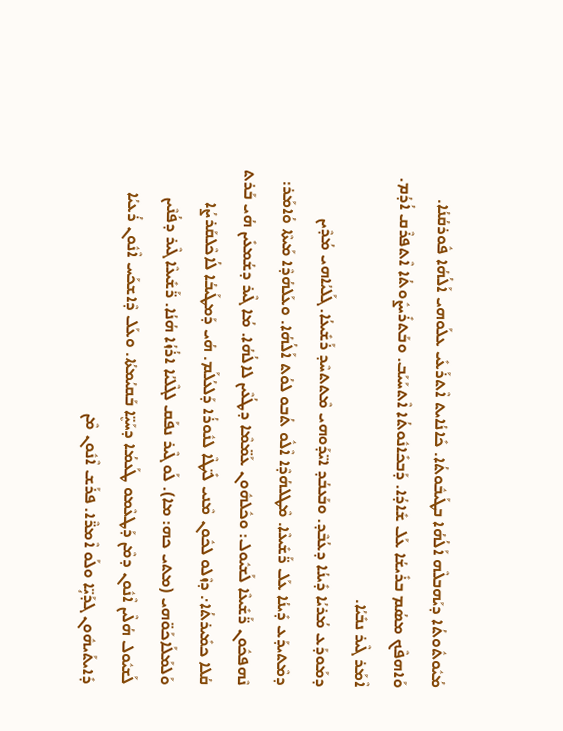ܡܳܝܽܘܬܽܘܬܳܐ ܕܝܰܗܒܠܶܗ ܐܰܠܳܗܳܐ ܒܛܰܝܒܽܘܬܳܐ. ܟܺܐܢܳܐܝܬ ܐܶܬܪܰܥܺܝ ܥܠܰܘܗܝ ܐܰܠܳܗܳܐ ܦܽܘܪܩܳܢܳܐ. ܘܰܐܗܦܶܟ ܡܣܳܡ ܒܪܺܝܫܳܐ ܥܰܠ ܫܺܐܕܳܐ. ܕܰܒܟܺܐܢܽܘܬܳܐ ܐܶܬܚܰܝܰܒ. ܘܒܰܬܪܺܝܨܽܘܬܳܐ ܐܶܬܦܪܶܩ ܐܳܕܳܡ. ܐܶܡܰܪ ܓܶܝܪ ܢܒܺܝܳܐ.
ܕܡܰܘܕܰܥ ܡܳܪܝܳܐ ܕܺܝܢܳܐ ܕܥܳܒܶܕ. ܘܒܰܥܒܳܕ ܐܝ̈ܕܰܘܗܝ ܡܶܬܬܚܶܕ ܪܰܫܺܝܥܳܐ. ܓܰܠܝܳܐܗܝ ܡܳܕܶܝܢ ܕܡܶܬܝܕܰܥ ܕܺܝܢܳܐ ܥܰܠ ܪ̈ܰܫܺܝܥܶܐ. ܡܶܛܠܗܳܕܶܐ ܐܶܠܽܘ ܬܳܒܘ ܠܘܳܬ ܐܰܠܳܗܳܐ. ܘܥܰܠܗܳܕܶܐ ܡܰܝܬܶܐ ܘܳܐܡܰܪ:
ܢܶܗܦܟܽܘܢ ܪ̈ܰܫܺܝܥܶܐ ܠܰܫܝܽܘܠ: ܘܟܽܠܗܽܘܢ ܥܰܡ̈ܡܶܐ ܕܛܳܥܶܝܢ ܠܐܠܳܗܳܐ. ܡܳܐ ܓܶܝܪ ܕܫܳܡܥܺܝܢ ܗܳܝ ܒܰܪܬ ܩܳܠܐ ܟܡܺܝܪܬܳܐ܇ ܕܙܶܠܘ ܠܟܽܘܢ ܡܶܢܝ ܠܺܝ̈ܛܶܐ ܠܢܽܘܪܳܐ ܕܰܠܥܳܠܰܡ. ܗܳܝ ܕܰܡܛܰܝܒܳܐ ܠܳܐܟܶܠܩܰܪܨܳܐ ܘܰܠܡܰܠܰܐܟܰܘ̈ܗܝ (ܡܬܝ ܟܗ: ܡܐ). ܠܰܘ ܓܶܝܪ ܢܦܰܩ ܠܓܶܠܝܳܐ ܐܪܳܙܳܐ ܗܳܢܳܐ. ܪ̈ܰܫܺܝܥܶܐ ܓܶܝܪ ܕܦܳܢܶܝܢ ܠܰܫܝܽܘܠ ܗܳܠܶܝܢ ܐܶܢܽܘܢ ܕܡܶܢ ܕܰܛܥܶܡܘ ܛܰܥܡܳܐ ܕܚܰܝܷ̈ܐ ܒܰܩܝܳܡܬܳܐ. ܘܥܰܠ ܕܶܐܫܟܰܚ ܐܶܢܽܘܢ ܪܳܥܝܳܐ ܕܺܐܝܬܰܝܗܽܘܢ ܓܕܰܝܴ̈ܐ ܘܠܰܘ ܐܶܡܪ̈ܶܐ. ܦܪܰܫ ܐܶܢܽܘܢ ܡܶܢ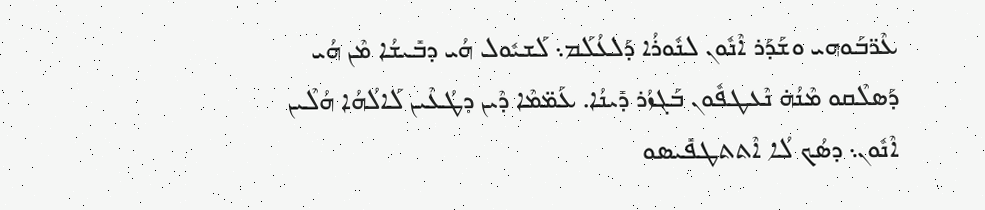ܥܶܪ̈ܒܰܘܗܝ ܘܫܰܕܰܪ ܐܶܢܽܘܢ ܠܢܽܘܪܳܐ ܕܰܠܥܳܠܰܡ܆ ܠܰܫܝܽܘܠ ܗܳܝ ܕܒܺܝܫܳܐ ܡܶܢ ܗܳܝ ܕܰܣܠܶܩܘ ܡܶܢܳܗ̇ ܢܶܥܛܦܽܘܢ ܒܰܓܙܳܪ ܕܺܝܢܳܐ. ܥܰܡ̈ܡܶܐ ܕܶܝܢ ܕܛܳܥܶܝܢ ܠܰܐܠܳܗܳܐ ܗܳܠܶܝܢ ܐܶܢܽܘܢ܆ ܕܣܳܟ ܠܳܐ ܐܶܬܬܛܦܺܝܣܘ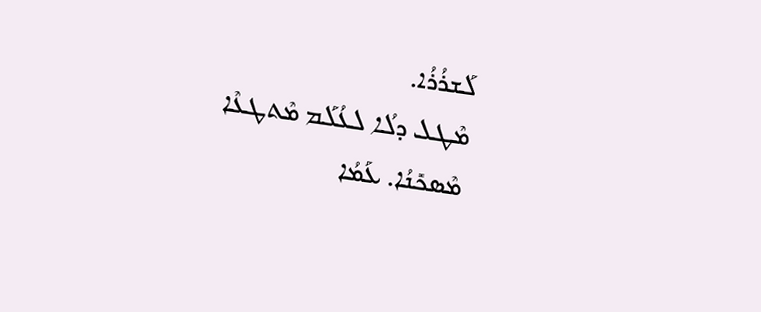ܠܰܫܪܳܪܳܐ.
ܡܶܛܠ ܕܠܳܐ ܠܥܳܠܰܡ ܡܶܬܛܥܶܐ ܡܶܣܟܺܢܳܐ. ܥܰܡܳܐ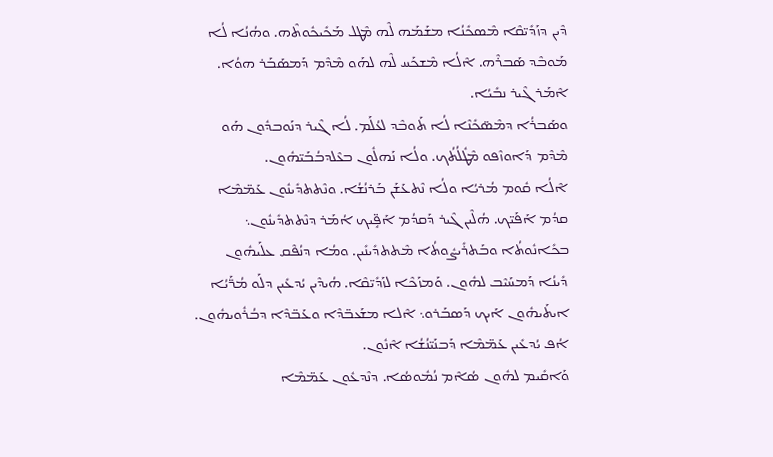ܕܶܝܢ ܕܙܰܕܺܝ̈ܩܶܐ ܡܶܣܟܺܢܳܐ ܡܫܰܡܰܗ ܠܶܗ ܡܶܛܠ ܡܰܟܺܝܟܽܘܬܶܗ. ܘܗܳܢܳܐ ܠܳܐ ܡܰܘܒܶܕ ܣܰܒܪܶܗ. ܐܶܠܳܐ ܡܶܫܟܰܚ ܠܶܗ ܠܗܰܘ ܡܶܕܶܡ ܕܰܡܣܰܒܰܪ ܗܘܳܐ. ܐܶܡܰܪ ܓܶܝܪ ܢܒܺܝܳܐ.
ܘܣܰܒܪܳܐ ܕܡܶܣ̈ܟܺܢܶܐ ܠܳܐ ܬܰܘܒܶܕ ܠܥܳܠܰܡ. ܠܳܐ ܓܶܝܪ ܕܢܰܘܒܕܽܘܢ ܗܰܘ ܡܶܕܶܡ ܕܰܐܘܙܶܦܘ ܡܶܛܽܠܳܬܳܟ. ܘܠܳܐ ܢܰܗܠܽܘܢ ܒܥܶܠܕܒܳܒܰܝ̈ܗܽܘܢ.
ܐܶܠܳܐ ܩܽܘܡ ܡܳܪܝܳܐ ܘܠܳܐ ܢܶܬܥܰܫܰܢ ܒܰܪܢܳܫܳܐ. ܘܢܶܬܬܕܺܝܢܽܘܢ ܥܰܡ̈ܡܶܐ ܩܕܳܡ ܐܰܦܰܝ̈ܟ. ܗܳܠܶܝܢ ܓܶܝܪ ܕܰܩܕܳܡ ܐܰܦܱ̈ܝܟ ܐܳܡܰܪ ܕܢܶܬܬܕܺܝܢܽܘܢ܆ ܒܟܺܐܢܽܘܬܳܐ ܘܒܰܬܪܺܝܨܽܘܬܳܐ ܡܶܬܬܕܺܝܢܺܝܢ. ܘܡܳܐ ܕܢܳܦܶܩ ܥܠܰܝܗܽܘܢ ܕܺܝܢܳܐ ܕܰܡܚܰܝܶܒ ܠܗܽܘܢ. ܘܰܡܙܰܟܶܐ ܠܙܰܕܺܝ̈ܩܶܐ. ܗܳܝܕܶܝܢ ܝܳܕܥܺܝܢ ܕܠܰܘ ܡܳܪ̈ܰܝܳܐ ܐܝܬܰܝܗܽܘܢ ܐܰܝܟ ܕܰܣܒܰܪܘ܆ ܐܶܠܐ ܡܫܰܥܒ̈ܕܶܐ ܘܥܰܒ̈ܕܶܐ ܕܒܳܪܽܘܝܗܽܘܢ. ܐܳܦ ܝܳܕܥܺܝܢ ܥܰܡ̈ܡܶܐ ܕܰܒܢܰܝ̈ܢܳܫܳܐ ܐܶܢܽܘܢ.
ܘܰܐܩܺܝܡ ܠܗܽܘܢ ܣܳܐܶܡ ܢܳܡܽܘܣܳܐ. ܕܢܶܕܥܽܘܢ ܥܰܡ̈ܡܶܐ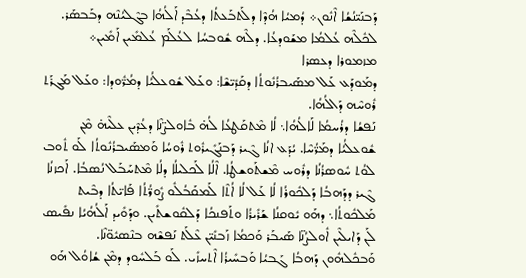ܕܰܒܢܰܝ̈ܢܳܫܳܐ ܐܶܢܽܘܢ܀ ܕܳܡܝܳܐ ܗܳܕܶܐ ܕܠܰܬܒܰܥܬܳܐ ܕܥܳܒܶܕ ܐܰܠܳܗܳܐ ܒܓܶܠܝܳܢܶܗ ܕܒܰܒܣܰܪ. ܠܟܽܠܶܗ ܥܳܠܡܳܐ ܡܫܰܘܕܥܳܐ. ܕܠܶܗ ܫܽܘܒܚܳܐ ܠܥܳܠܰܡ ܥܳܠܡܺܝܢ ܐܰܡܺܝܢ܀
ܡܙܡܘܪܐ ܕܥܣܪܐ
ܕܡܰܘܕܰܥ ܥܰܠ ܡܣܰܝܒܪܳܢܽܘܬܳܐ ܕܩܰܕܺܝ̈ܫܶܐ: ܘܥܰܠ ܫܽܘܥܠܳܝܳܐ ܕܡܳܪ̈ܽܘܕܐ: ܘܥܰܠ ܡܰܓܪܰܬ ܪܽܘܚܶܗ ܕܰܐܠܳܗܳܐ.
ܢܰܦܫܳܐ ܕܪܳܚܡܳܐ ܠܰܐܠܳܗܳܐ܆ ܠܳܐ ܡܶܬܩܰܛܥܳܐ ܠܳܗ̇ ܒܽܐܘܠܨ̈ܢܶܐ ܕܥܳܕܶܝܢ ܥܠܶܝܗ̇ ܡܶܢ ܫܽܘܥܠܳܝܳܐ ܕܡܰܪ̈ܳܚܶܐ. ܝܳܕܰܥ ܐܢܳܐ ܓܶܝܪ ܕܰܒܢܰܓܺܝܪܽܘܬ ܪܽܘܚܳܐ ܘܰܡܣܰܝܒܪܳܢܽܘܬܳܐ ܠܰܘ ܬܽܘܒ ܠܘܳܬ ܚܽܘܣܪܳܢܳܐ ܕܪܽܘܚ ܡܶܫܬܰܘܫܛܳܐ. ܐܶܠܳܐ ܠܰܟܠܝܠܳܐ ܕܠܳܐ ܡܶܬܚܰܒܰܠ ܢܳܣܒܳܐ. ܐܰܟܙܢܳܐ ܓܶܝܪ ܕܕܰܗܒܳܐ ܕܰܠܟܽܘܪܳܐ ܠܳܐ ܥܰܠ ܠܳܐ ܐܳܬܶܐ ܠܰܡܩܰܒܳܠܽܘ ܨܽܘܪ̈ܳܬܳܐ ܦܰܐܝ̈ܬܳܐ ܕܒܶܝܬ ܡܰܠܟܽܘܬܳܐ܆ ܕܗܰܘ ܝܽܘܩܢܳܐ ܫܰܪܺܝܪܳܐ ܘܬܰܦܢܟܳܐ ܕܰܠܩܽܘܫܬܺܝܢ. ܘܕܰܘܺܝܕ ܐܰܠܳܗܳܝܳܐ ܢܦܺܝܣ ܠܰܢ ܕܰܐܝܠܶܝܢ ܐܽܘܠܨܳܢ̈ܐ ܣܰܝܒܰܪ ܘܰܟܡܳܐ ܙܰܒܢܺܝ̈ܢ ܥܶܠܰܬ ܢܰܦܫܶܗ ܒܢܶܣܝܽܘ̈ܢܶܐ. ܘܰܒܟܽܠܗܽܘܢ ܕܰܗܒܳܐ ܓܰܒܝܳܐ ܘܰܒܚܺܝܪܳܐ ܐܶܬܚܙܺܝ. ܠܰܘ ܒܰܠܚܽܘܕ ܕܡܶܢ ܫܳܐܘܳܠ ܗܰܘ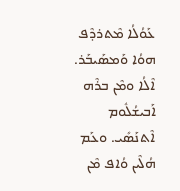ܥܰܘܳܠܳܐ ܡܶܬܪܕܶܦ ܗܘܳܐ ܘܰܡܣܰܝܒܰܪ. ܐܶܠܳܐ ܘܡܶܢ ܒܪܶܗ ܐܰܒܝܫܳܠܽܘܡ ܐܶܬܢܰܣܺܝ. ܘܥܰܡ ܗܳܠܶܝܢ ܘܳܐܦ ܡܶܢ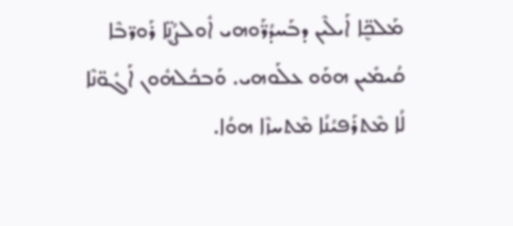ܡܰܠܟܷ̈ܐ ܐܰܝܠܶܝܢ ܕܒܰܚܕܳܪ̈ܰܘܗܝ ܐܽܘܠܨܳܢܷ̈ܐ ܪܰܘܪ̈ܒܶܐ ܩܳܝܡܺܝܢ ܗܘܰܘ ܥܠܰܘܗܝ. ܘܰܒܟܽܠܗܽܘܢ ܐܰܓܽܘ̈ܢܶܐ ܠܳܐ ܡܶܬܪܰܦܝܳܢܳܐ ܡܶܬܚܙܶܐ ܗܘܳܐ.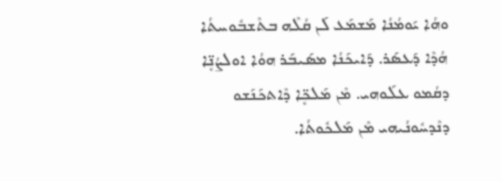ܘܗܳܐ ܝܰܘܡܳܢܳܐ ܡܰܫܡܰܥ ܠܰܢ ܩܳܠܶܗ ܒܬܶܫܒܽܘܚܬܳܐ ܗܳܕܶܐ ܕܰܥܣܰܪ. ܕܰܐܝܟܰܢܳܐ ܡܣܰܝܒܰܪ ܗܘܳܐ ܐܘܠܨܳܢܷ̈ܐ ܕܩܳܡܘ ܥܠܰܘܗܝ. ܡܶܢ ܡܰܠܟܷ̈ܐ ܕܶܐܬܟܰܢܰܫܘ ܕܢܶܕܚܽܘܢܳܝܗܝ ܡܶܢ ܡܰܠܟܽܘܬܳܐ.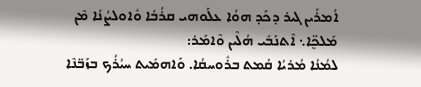ܐܳܡܪܺܝܢ ܓܝܪ ܕܟܰܕ ܗܘܳܐ ܥܠܰܘܗܝ ܩܪܳܒܳܐ ܘܽܐܘܠܨܳܢܳܐ ܡܶܢ ܡܰܠܟܷ̈ܐ܆ ܐܶܬܢܰܒܺܝ ܗܳܠܶܝܢ ܘܶܐܡܰܪ:
ܠܡܳܢܳܐ ܡܳܪܝܳܐ ܩܳܡܬ ܒܪܽܘܚܩܳܐ. ܘܰܐܗܡܺܝܬ ܚܝܳܪܳܟ ܒܙܰܒ̈ܢܶܐ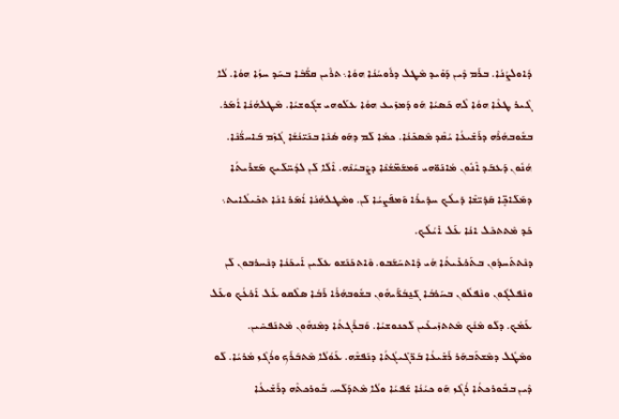ܕܽܐܘܠܨܳܢܳܐ. ܒܪܰܡ ܕܶܝܢ ܕܰܘܺܝܕ ܡܶܛܠ ܕܪܽܘܚܳܢܳܐ ܗܘܳܐ܆ ܬܪܶܝܢ ܩܪ̈ܳܒܶܐ ܒܚܰܕ ܚܙܳܐ ܗܘܳܐ. ܠܳܐ ܓܶܝܪ ܛܥܶܐ ܗܘܳܐ ܠܶܗ ܟܰܣܝܳܐ ܗܰܘ ܕܰܡܙܺܝܥ ܗܘܳܐ ܥܠܰܘܗܝ ܫܓܽܘܫܝܳܐ. ܡܶܛܠܗܳܢܳܐ ܐܳܡܰܪ.
ܒܫܽܘܒܗܳܪܶܗ ܕܪܰܫܺܝܥܳܐ ܝܳܩܶܕ ܡܶܣܟܺܢܳܐ. ܟܡܳܐ ܠܰܡ ܕܗܰܘ ܣܳܢܶܐ ܒܢܰܝ̈ܢܳܫܳܐ ܓܳܙܶܡ ܒܰܐܚܪ̈ܳܢܶܐ. ܗܳܢܽܘܢ ܕܰܥܒܰܕ ܐܶܢܽܘܢ ܡܳܐܢܰܘ̈ܗܝ ܘܰܡܫܰܡ̈ܫܳܢܶܐ ܕܨܶܒܝܳܢܶܗ. ܐܶܠܳܐ ܠܰܢ ܠܕܳܚ̈ܠܰܝܟ ܡܰܫܪܺܝܬܳܐ ܕܡܰܠܰܐܟܷ̈ܐ ܩܰܕܺܝ̈ܫܶܐ ܕܺܝܠܳܟ ܚܕܺܝܪܳܐ ܘܰܡܦܰܨܝܳܐ ܠܰܢ. ܘܡܶܛܠܗܳܢܳܐ ܐܳܡܰܪ ܐܢܳܐ ܬܟܺܝܠܳܐܝܬ܆ ܟܰܕ ܡܶܬܬܟܶܠ ܐܢܳܐ ܥܰܠ ‌ܐܺܝܳܠܳܟ.
ܕܢܶܬܬܰܚܕܽܘܢ ܒܬܰܪܥܺܝܬܳܐ ܗܳܝ ܕܶܐܬܚܰܫܰܒܘ. ܘܶܐܬܟܰܢܰܫܘ ܥܠܰܝܢ ܐܰܝܟܰܢܳܐ ܕܢܶܚܪܒܘܢ ܠܰܢ ܘܢܶܦܠܓܽܘܢ ܘܢܶܦܠܽܘܢ ܒܚܰܪܒܳܐ ܓܰܢ̱ܒܳܪ̈ܰܝܗܽܘܢ ܒܫܽܘܒܗܳܪܳܐ ܪܰܒܳܐ ܣܠܶܩܘ ܥܰܠ ܐܰܪܥܳܟ ܘܥܰܠ ܥܰܡܳܟ. ܕܠܰܘ ܡܶܢܳܟ ܡܶܬܬܙܺܝܥܺܝܢ ܠܰܟܢܘܫܝܳܐ. ܘܰܒܪܶܓܬܳܐ ܕܡܶܢܗܽܘܢ ܡܶܬܢܰܦܚܺܝܢ.
ܘܡܶܛܽܠ ܕܡܶܫܬܰܒܗܰܪ ܪܰܫܺܝܥܳܐ ܒܰܪ̈ܓܺܝܓܳܬܳܐ ܕܢܰܦܫܶܗ. ܥܰܘܳܠܳܐ ܡܶܬܒܰܪܰܟ ܘܪܳܓܶܙ ܡܳܪܝܳܐ. ܠܰܘ ܕܶܝܢ ܒܒܽܘܪܟܬܳܐ ܪܳܓܶܙ ܗܰܘ ܟܝܳܢܳܐ ܫܰܦܝܳܐ ܘܠܳܐ ܡܶܬܕܰܠܰܚ. ܒܽܘܪܟܬܶܗ ܕܪܰܫܺܝܥܳܐ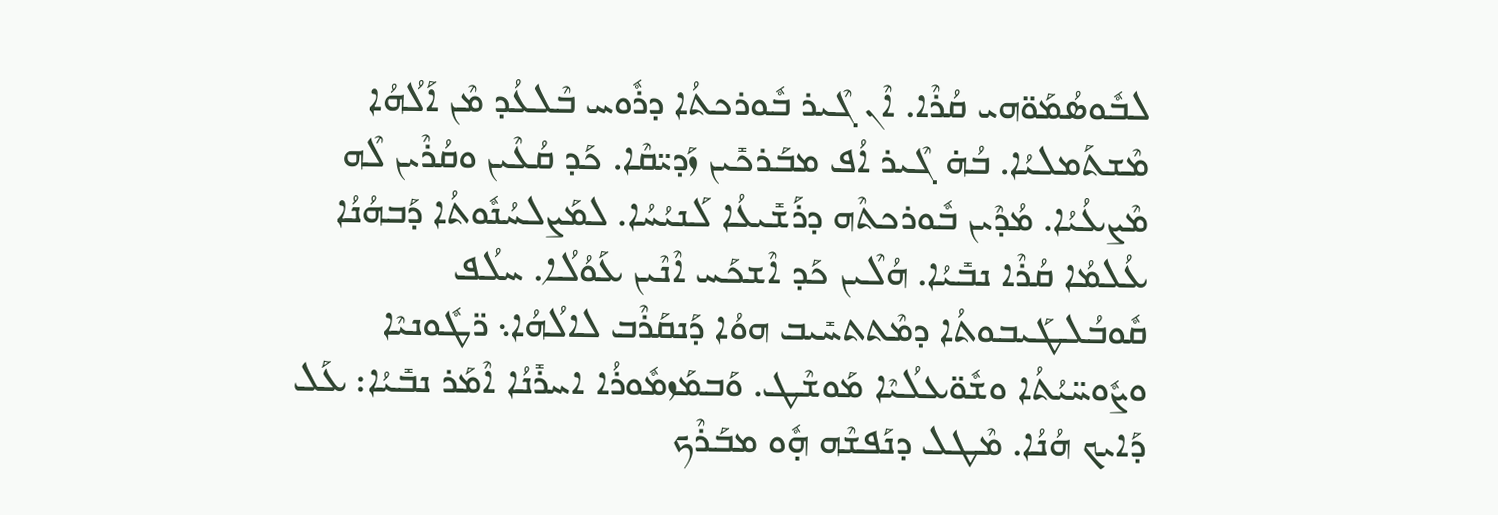ܠܒܽܘܣܳܡܰܘ̈ܗܝ ܩܳܪܶܐ. ܐܶܢ ܓܶܝܪ ܒܽܘܪܟܬܳܐ ܕܪܽܘܚ ܒܶܠܥܳܕ ܡܶܢ ܐܰܠܳܗܳܐ ܡܶܫܬܰܡܠܝܳܐ. ܒܳܗ̇ ܓܶܝܪ ܐܳܦ ܡܒܰܪܟܺܝܢ ܙܰܕܝ̈ܩܶܐ. ܟܰܕ ܩܳܥܶܝܢ ܘܩܳܪܶܝܢ ܠܶܗ ܡܶܨܥܳܝܳܐ. ܡܳܕܶܝܢ ܒܽܘܪܟܬܶܗ ܕܪܰܫܺܝܥܳܐ ܠܰܢܝܳܚܳܐ. ܠܡܰܨܠܚܳܢܽܘܬܳܐ ܕܰܒܗܳܢܳܐ ܥܳܠܡܳܐ ܩܳܪܶܐ ܢܒܺܝܳܐ. ܗܳܠܶܝܢ ܟܰܕ ܐܶܫܟܰܚ ܐܶܢܶܝܢ ܥܰܘܳܠܳܐ. ܚܠܳܦ ܩܽܘܒܳܠܛܰܝܒܘܬܳܐ ܕܡܶܬܬܚܺܝܒ ܗܘܳܐ ܕܰܢܩܰܪܶܒ ܠܐܠܳܗܳܐ܆ ܪ̈ܛܽܘܢܝܶܐ ܘܨܽܘܚ̈ܝܳܬܳܐ ܘܫܽܘ̈ܥܠܳܝܶܐ ܡܰܘܫܶܛ. ܘܰܒܡܰܙܡܽܘܪܳܐ ܐܚܪܺܢܳܐ ܐܶܡܰܪ ܢܒܺܝܳܐ: ܥܰܠ ܕܰܐܝܟ ܗܳܢܳܐ. ܡܶܛܠ ܕܢܰܦܫܶܗ ܗ̣ܽܘ ܡܒܰܪܶܟ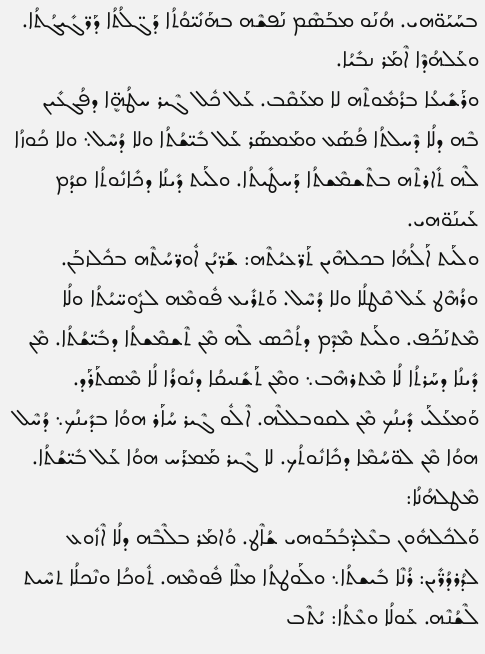ܒܚܰܝܰܘ̈ܗܝ. ܗܳܢܰܘ ܡܒܰܣܶܡ ܢܰܦܫܶܗ ܒܗܰܢܺܝ̈ܘܳܬܳܐ ܕܰܓ̈ܠܳܬܳܐ ܕܰܪ̈ܓܺܝܓܳܬܳܐ. ܘܥܰܠܗܳܕܶܐ ܐܶܡܰܪ ܢܒܺܝܳܐ.
ܘܪܰܫܺܝܥܳܐ ܒܪܳܡܽܘܬܶܗ ܠܐ ܡܥܰܩܶܒ. ܥܰܠ ܟܽܠ ܓܶܝܪ ܚܛܳܗܷ̈ܐ ܕܦܳܓܥܺܝܢ ܒܶܗ ܕܠܳܐ ܕܶܚܠܬܳܐ ܦܳܣܰܥ ܘܡܰܡܣܰܪ ܥܰܠ ܒܺܝ̈ܫܳܬܳܐ ܘܠܐ ܕܳܚܶܠ܆ ܘܠܐ ܟܳܘܙܳܐ ܠܶܗ ܬܺܐܪܬܶܗ ܒܬܶܫܡܶܫܬܳܐ ܕܰܚܛܺܝܬܳܐ. ܘܠܰܝܬ ܕܺܝܢܳܐ ܕܟܺܐܢܽܘܬܳܐ ܩܕܳܡ ܥܰܝܢܰܘ̈ܗܝ.
ܘܠܰܝܬ ܐܰܠܳܗܳܐ ܒܟܠܗܶܝܢ ܬܰܪ̈ܥܝܳܬܶܗ: ܫܰܪ̈ܝܳܢ ܐܽܘܪ̈ܚܳܬܶܗ ܒܟܽܠܙܒܰܢ. ܘܪܳܗܶܛ ܥܰܠ ܩܶܛܠܳܐ ܘܠܐ ܕܳܚܶܠ. ܘܰܬܪܺܝܥ ܦܽܘܡܶܗ ܠܨܽܘܚ̈ܝܳܬܳܐ ܘܠܳܐ ܡܶܬܢܰܟܰܦ. ܘܠܰܝܬ ܡܶܕܶܡ ܕܬܳܟܶܣ ܠܶܗ ܡܶܢ ܬܶܫܡܶܫܬܳܐ ܕܒܺܝ̈ܫܳܬܳܐ. ܡܶܢ ܕܺܝܢܳܐ ܕܚܰܪܬܳܐ ܠܳܐ ܡܶܬܪܗܶܒ܆ ܘܡܶܢ ܬܰܫܺܢܝܩܳܐ ܕܢܽܘܪܳܐ ܠܳܐ ܡܶܣܬܰܪܰܕ.
ܘܰܡܥܰܠܰܝ ܕܺܝܢܳܟ ܡܶܢ ܠܩܘܒܠܠܶܗ. ܐܶܠܽܘ ܓܶܝܪ ܚܳܐܰܪ ܗܘܳܐ ܒܕܺܝܢܳܟ܆ ܕܳܚܶܠ ܗܘܳܐ ܡܶܢ ܠܘ̈ܚܳܡܶܐ ܕܟܺܐܢܽܘܬܳܟ. ܠܐ ܓܶܝܪ ܡܰܡܪܰܚ ܗܘܳܐ ܥܰܠ ܒܺܝ̈ܫܳܬܳܐ. ܡܶܛܠܗܳܢܳܐ:
ܘܰܠܟܽܠܗܽܘܢ ܒܥܶܠܕ̈ܒܳܒܰܘܗܝ ܫܳܐܶܛ. ܘܳܐܡܰܪ ܒܠܶܒܶܗ ܕܠܳܐ ܐܶܙܽܘܥ ܠܕܳܪܕܳܪ̈ܺܝܢ: ܪܳܢܶܐ ܒܺܝܫܬܳܐ܆ ܘܠܰܘܛܬܳܐ ܡܠܶܐ ܦܽܘܡܶܗ. ܬܽܘܟܳܐ ܘܢܶܟܠܳܐ ܬܚܶܝܬ ܠܶܫܳܢܶܗ. ܥܰܘܠܳܐ ܘܥܶܬܳܐ: ܝܳܬܶܒ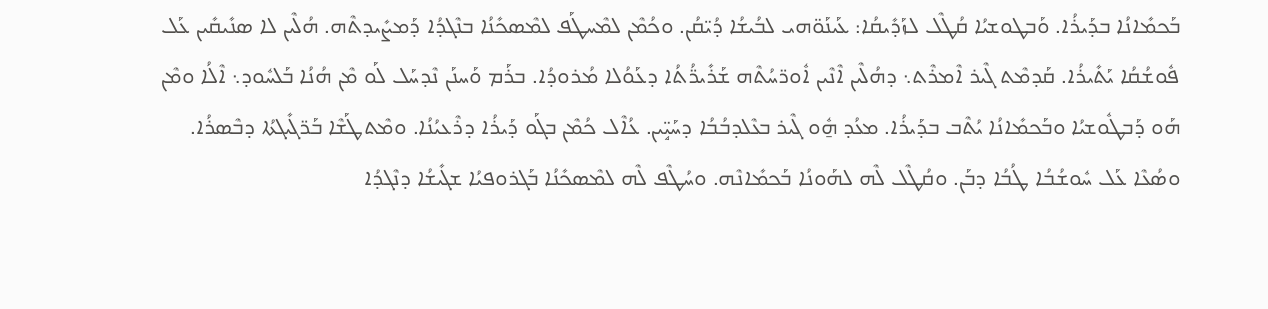ܒܰܟܡܺܐܢܳܐ ܒܕܰܝܪܳܐ. ܘܰܒܛܘܫܝܳܐ ܩܳܛܶܠ ܠܙܰܕܺܝܩܳܐ: ܥܰܝܢܰܘ̈ܗܝ ܠܒܳܝܫܳܐ ܕܳܝ̈ܩܳܢ. ܘܟܳܡܶܢ ܠܡܶܚܛܰܦ ܠܡܶܣܟܺܢܳܐ ܒܢܶܓܕܳܐ ܕܰܡܨܺܝܕܬܶܗ. ܗܳܠܶܝܢ ܠܐ ܣܢܺܝܩܺܝܢ ܥܰܠ ܦܽܘܫܳܩܳܐ ܝܰܬܺܝܪܳܐ. ܩܰܕܡܶܬ ܓܶܝܪ ܐܶܡܪܶܬ܆ ܕܗܳܠܶܝܢ ܐܶܢܶܝܢ ܐܽܘܪ̈ܚܳܬܶܗ ܫܰܪܺܝܪ̈ܳܬܳܐ ܕܥܰܘܳܠܐ ܡܳܪܘܕܳܐ. ܒܪܰܡ ܘܰܚܢܰܢ ܢܶܕܚܰܠ ܠܰܘ ܡܶܢ ܗܳܢܳܐ ܒܰܠܚܽܘܕ܆ ܐܶܠܳܐ ܘܡܶܢ ܗܰܘ ܕܰܒܛܽܘܫܝܳܐ ܘܒܰܟܡܺܐܢܳܐ ܝܳܬܶܒ ܒܕܰܝܪܳܐ. ܡܥܳܕ ܗ̱ܽܘ ܓܶܝܪ ܒܥܶܠܕܒܳܒܳܐ ܕܚܰܝܱ̈ܝܢ. ܥܳܐܶܠ ܟܳܡܶܢ ܒܓܰܘ ܕܰܝܪܳܐ ܕܪܶܥܝܳܢܳܐ. ܘܡܶܬܛܰܫܶܐ ܒܰܪ̈ܓܺܝܓܬܳܐ ܕܒܶܣܪܳܐ. ܘܣܳܥܶܐ ܥܰܠ ܚܽܘܫܳܒܳܐ ܛܳܒܳܐ ܕܒܰܢ. ܘܩܳܛܶܠ ܠܶܗ ܠܗܰܘܢܳܐ ܒܰܟܡܺܐܢܶܗ. ܘܚܳܛܶܦ ܠܶܗ ܠܡܶܣܟܺܢܳܐ ܒܰܓܪܘܦܝܳܐ ܫܓܺܝܫܳܐ ܕܢܶܓܕܳܐ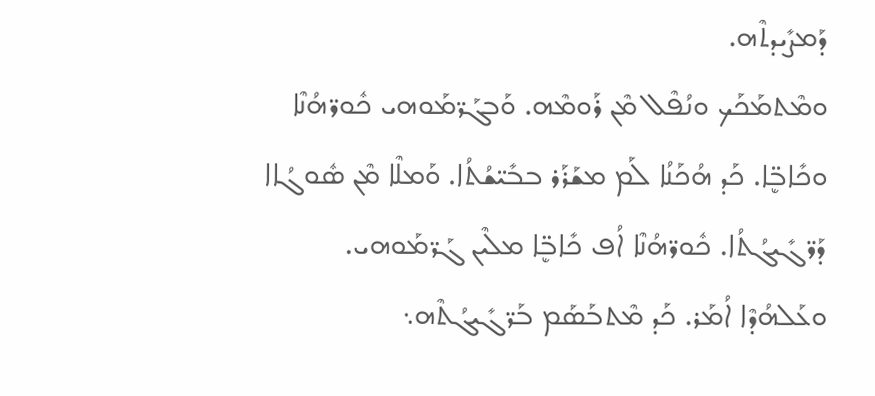ܕܰܡܨܺܝܕܬܶܗ.
ܘܡܶܬܡܰܟܰܟ ܘܢܳܦܶܠ ܡܶܢ ܪܰܘܡܶܗ. ܘܰܒܓܰܪ̈ܡܰܘܗܝ ܟܽܘܪ̈ܗܳܢܶܐ ܘܟܺܐܒܷ̈ܐ. ܟܰܕ ܗܳܟܰܢܳܐ ܠܰܡ ܡܫܰܪܰܪ ܒܒܺܝ̈ܫܳܬܳܐ. ܘܰܡܠܶܐ ܡܶܢ ܣܽܘܓܳܐܐ ܕܰܪ̈ܓܺܝܓܳܬܳܐ. ܟܽܘܪ̈ܗܳܢܶܐ ܐܳܦ ܟܺܐܒܷ̈ܐ ܡܠܶܝܢ ܓܰܪ̈ܡܰܘܗܝ. ܘܥܰܠܗܳܕܶܐ ܐܳܡܰܪ. ܟܰܕ ܡܶܬܒܰܣܰܡ ܒܰܪ̈ܓܺܝܓܳܬܶܗ܆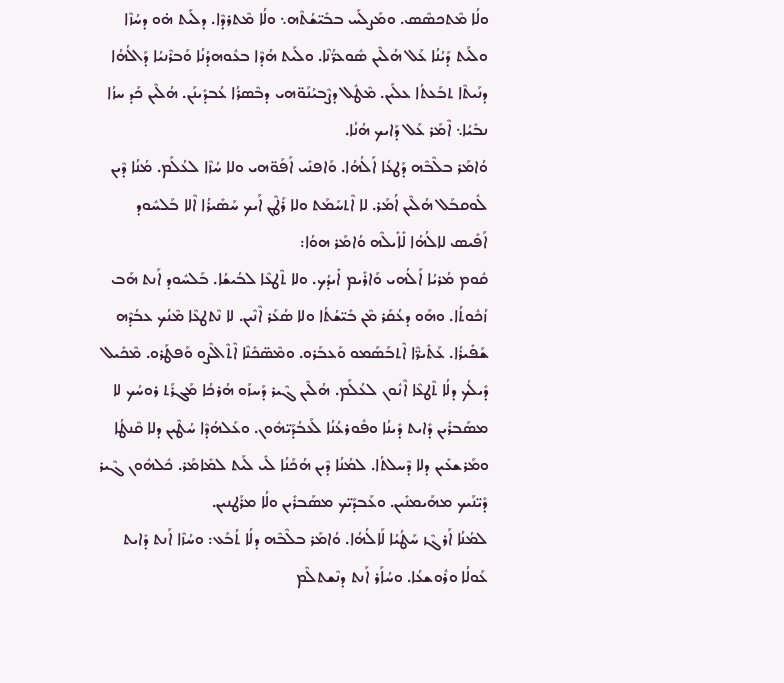ܘܠܳܐ ܡܶܬܟܣܶܣ. ܘܡܰܨܠܰܚ ܒܒܺܝ̈ܫܳܬܶܗ܆ ܘܠܳܐ ܡܶܬܪܕܶܐ. ܕܠܰܝܬ ܗ̇ܘ ܕܚܳܙܶܐ ܘܠܰܝܬ ܕܰܝܳܢܳܐ ܥܰܠ ܗܳܠܶܝܢ ܣܽܘܥܪ̈ܳܢܶܐ. ܘܠܰܝܬ ܗܳܕܶܐ ܒܥܽܘܗܕܳܢܳܐ ܘܰܒܪܶܢܝܳܐ ܕܰܐܠܳܗܳܐ ܕܢܰܝܬܶܐ ܬܒܰܥܬܳܐ ܥܠܰܝܢ. ܡܶܛܽܠ ܕܨܶܒܝܳܢܰܘ̈ܗܝ ܕܒܶܣܪܳܐ ܥܳܒܕܺܝܢܰܢ. ܗܳܠܶܝܢ ܟܰܕ ܚܙܳܐ ܢܒܺܝܳܐ܆ ܐܶܡܰܪ ܥܰܠ ܕܰܐܝܟ ܗܳܢܳܐ.
ܘܳܐܡܰܪ ܒܠܶܒܶܗ ܕܰܛܥܳܐ ܐܰܠܳܗܳܐ. ܘܰܐܦܢܺܝ ܐܰܦܰܘ̈ܗܝ ܘܠܐ ܚܳܙܶܐ ܠܥܳܠܰܡ. ܡܳܢܳܐ ܕܶܝܢ ܠܽܘܩܒܰܠ ܗܳܠܶܝܢ ܐܳܡܰܪ. ܠܐ ܐܶܬܚܰܡܰܬ ܘܠܐ ܪܰܛܶܢ ܐܰܝܟ ܚܰܣܺܝܪܳܐ ܐܶܠܐ ܒܰܠܚܽܘܕ ܐܰܦܺܝܣ ܠܐܠܳܗܳܐ ܠܺܐܺܝܠܶܗ ܘܳܐܡܰܪ ܗܘܳܐ:
ܩܽܘܡ ܡܳܪܝܳܐ ܐܰܠܳܗܝ ܘܰܐܪܺܝܡ ܐܺܝܕܳܟ. ܘܠܐ ܬܶܛܥܶܐ ܠܒܳܝܫܳܐ. ܒܰܠܚܽܘܕ ܐܰܢܬ ܗܰܒ ܙܳܟܽܘܬܳܐ. ܘܗܰܘ ܕܥܳܩܰܪ ܡܶܢ ܒܺܝ̈ܫܳܬܳܐ ܘܠܐ ܣܳܥܰܪ ܐܶܢܶܝܢ. ܠܐ ܢܶܬܛܥܶܐ ܡܶܢܳܟ ܥܒܳܕܶܗ ܫܰܦܺܝܪܳܐ. ܥܰܬܺܝܪ̈ܶܐ ܐܶܬܒܰܣܰܡܘ ܘܰܥܒܰܪܘ. ܘܡܶܣ̈ܟܺܢܶܐ ܐܶܬܶܐܠܶܨܘ ܘܰܦܛܰܪܘ. ܡܶܟܺܝܠ ܕܺܝܠܳܟ ܕܠܳܐ ܬܶܛܥܶܐ ܐܶܢܽܘܢ ܠܥܳܠܰܡ. ܗܳܠܶܝܢ ܓܶܝܪ ܕܰܚܙܰܘ ܗܳܪܟܳܐ ܡܰܓܪܰܬ ܪܘܚܳܟ ܠܐ ܡܣܰܒܪܺܝܢ ܕܺܐܝܬ ܕܺܝܢܳܐ ܘܦܽܘܪܥܳܢܳܐ ܠܰܥܒܳܕܰܝ̈ܗܽܘܢ. ܘܥܰܠܗܳܕܶܐ ܚܳܛܶܝܢ ܕܠܐ ܩܶܢܛܳܐ ܘܡܰܪܫܥܺܝܢ ܕܠܐ ܕܶܚܠܬܳܐ. ܠܡܳܢܳܐ ܕܶܝܢ ܗܳܟܰܢܳܐ ܠܺܝ ܠܰܝܬ ܠܡܺܐܡܰܪ. ܟܽܠܗܽܘܢ ܓܶܝܪ ܕܺܝ̈ܢܰܝܟ ܡܗܰܝܡܢܺܝܢ. ܘܥܰܒܕܰܝ̈ܟ ܡܣܰܒܪܺܝܢ ܘܠܳܐ ܡܪܰܛܢܝܢ.
ܠܡܳܢܳܐ ܐܰܪܓܶܙ ܚܰܛܳܝܳܐ ܠܰܐܠܳܗܳܐ. ܘܳܐܡܰܪ ܒܠܶܒܶܗ ܕܠܳܐ ܬܳܒܰܥ: ܘܚܳܙܶܐ ܐܰܢܬ ܕܺܐܝܬ ܥܰܘܠܳܐ ܘܪܽܘܫܥܳܐ. ܘܚܳܐܰܪ ܐܰܢܬ ܕܢܶܫܬܠܶܡ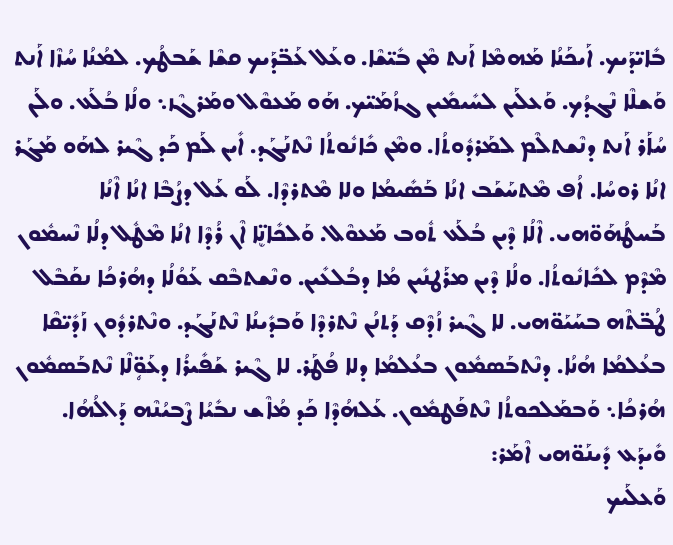ܒܺܐܝ̈ܕܰܝܟ. ܐܰܝܟܰܢܳܐ ܡܰܗܡܶܐ ܐܰܢܬ ܡܶܢ ܒܺܝ̈ܫܶܐ. ܘܥܰܠ ܥܰܒ̈ܕܰܝܟ ܩܫܶܐ ܫܰܒܛܳܟ. ܠܡܳܢܳܐ ܚܳܙܶܐ ܐܰܢܬ ܘܰܫܠܶܐ ܢܶܓܕܳܟ. ܘܰܥܠܰܝܢ ܠܚܺܝܡܺܝܢ ܓܙܳܡܰܝ̈ܟ. ܗܰܘ ܡܰܥܘܶܠ ܘܡܰܪܓܶܙ܆ ܘܠܳܐ ܒܳܠܰܥ. ܘܠܰܢ ܚܳܐܰܪ ܐܰܢܬ ܕܢܶܫܬܠܶܡ ܠܡܰܪܕܽܘܬܳܐ. ܘܡܶܢ ܟܺܐܢܽܘܬܳܐ ܢܶܬܢܰܓܰܕ. ܐܺܝܢ ܠܰܡ ܟܰܕ ܓܶܝܪ ܠܗܰܘ ܡܰܓܰܪ ܐܢܳܐ ܪܘܚܳܐ. ܐܳܦ ܡܶܬܚܰܫܰܒ ܐܢܳܐ ܒܰܣܺܝܡܳܐ ܘܠܐ ܡܶܬܪܕܶܐ. ܠܰܘ ܥܰܠ ܕܨܳܒܶܐ ܐܢܳܐ ܐܶܢܳܐ ܒܰܚܛܳܗܰܘ̈ܗܝ. ܐܶܠܳܐ ܕܶܝܢ ܒܳܠܰܥ ܬܽܘܒ ܡܰܥܘܶܠ. ܘܰܠܟܺܐܢܷ̈ܐ ܐܶܢ ܪܳܕܶܐ ܐܢܳܐ ܡܶܛܽܠ ܕܠܳܐ ܢܶܚܡܽܘܢ ܡܶܕܶܡ ܠܟܺܐܢܽܘܬܳܐ. ܘܠܳܐ ܕܶܝܢ ܡܪܰܛܢܺܝܢ ܡܳܐ ܕܒܳܠܥܺܝܢ. ܘܢܶܫܬܒܶܩ ܥܰܘܳܠܳܐ ܕܗܳܪܟܳܐ ܢܩܰܒܶܠ ܛܳܒ̈ܬܶܗ ܒܚܰܝܰܘ̈ܗܝ. ܠܐ ܓܶܝܪ ܙܳܕܶܩ ܕܰܬܢܳܢ ܢܶܬܪܕܶܐ ܘܰܒܕܺܝܢܳܐ ܢܶܬܢܰܓܰܕ. ܘܢܶܬܪܕܽܘܢ ܙܰܕܺܝ̈ܩܶܐ ܒܥܳܠܡܳܐ ܗܳܢܳܐ. ܕܢܶܬܒܰܣܡܽܘܢ ܒܥܳܠܡܳܐ ܕܠܐ ܦܳܛܰܪ. ܠܐ ܓܶܝܪ ܫܰܦܺܝܪܳܐ ܕܥܰܘܴ̈ܠܶܐ ܢܶܬܒܰܣܡܽܘܢ ܗܳܪܟܳܐ܆ ܘܰܒܡܰܠܟܘܬܳܐ ܢܶܬܦܰܛܡܽܘܢ. ܥܰܠܗܳܕܶܐ ܟܰܕ ܡܳܐܶܫ ܢܒܺܝܳܐ ܨܶܒܝܳܢܶܗ ܕܰܐܠܳܗܳܐ. ܘܺܝܕܰܥ ܕܺܝܢܰܘ̈ܗܝ ܐܶܡܰܪ:
ܘܰܥܠܰܝܟ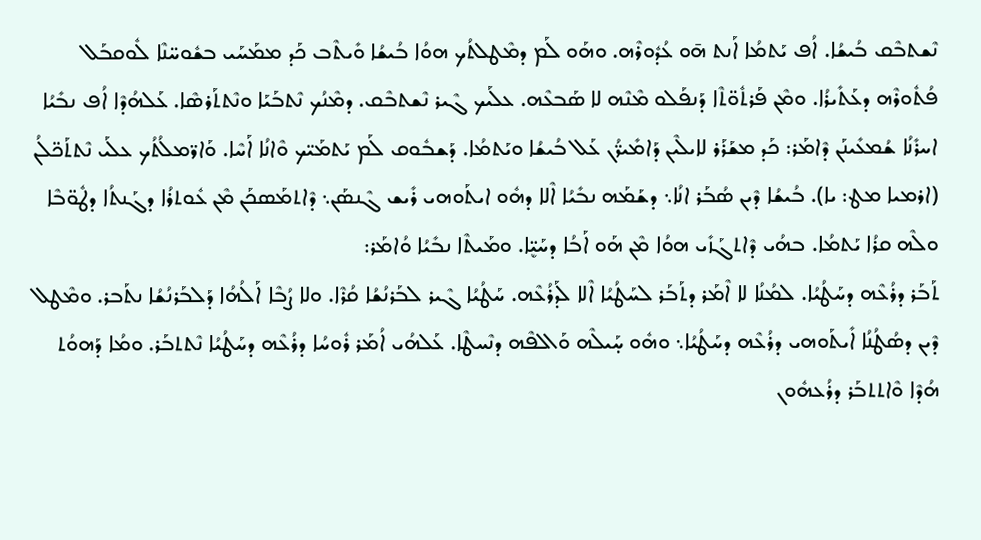ܢܶܫܬܒܶܩ ܒܳܝܫܳܐ. ܐܳܦ ܝܰܬܡܳܐ ܐܰܢܬ ܗ̄ܘ ܥܳܕܽܘܪܶܗ. ܘܗܰܘ ܠܰܡ ܕܡܶܛܠܬܳܟ ܗܘܳܐ ܒܳܝܫܳܐ ܘܺܝܬܶܒ ܟܰܕ ܡܡܰܚܰܝ ܒܫܽܘܚ̈ܢܶܐ ܠܽܘܩܒܰܠ ܦܳܬܽܘܪܶܗ ܕܥܰܬܺܝܪܳܐ. ܘܡܶܢ ܦܰܪܬܽܘ̈ܬܶܐ ܕܰܢܦܰܠܘ ܡܶܢܶܗ ܠܐ ܣܰܒܥܶܗ. ܥܠܰܝܟ ܓܶܝܪ ܢܶܫܬܒܶܩ. ܕܡܶܢܳܟ ܢܶܬܒܰܝܰܐ ܘܢܶܬܬܰܪܣܶܐ. ܥܰܠܗܳܕܶܐ ܐܳܦ ܢܒܺܝܳܐ ܐܚܪܺܢܳܐ ܫܳܡܥܺܝܢܰܢ ܕܶܐܡܰܪ: ܟܰܕ ܡܫܰܪܰܪ ܠܐܝܠܶܝܢ ܕܰܐܡܺܝܪ̈ܳܢ ܥܰܠ ܒܳܝܫܳܐ ܘܝܰܬܡܳܐ. ܕܰܫܒܽܘܩ ܠܰܡ ܝܰܬܡܰܝ̈ܟ ܘܶܐܢܳܐ ܐܰܚܶܐ. ܘܰܐܪ̈ܡܠܳܬܳܟ ܥܠܰܝ ܢܶܬܬܰܟ̈ܠܳܢ (ܐܪܡܝܐ ܡܛ: ܝܐ). ܒܳܝܫܳܐ ܕܶܝܢ ܣܳܒܰܪ ܐܢܳܐ܆ ܕܫܰܡܰܗ ܢܒܺܝܳܐ ܐܶܠܐ ܕܗܽܘ ܐܝܬܰܘܗܝ ܪܺܝܫ ܓܶܢܣܰܢ܆ ܕܶܐܬܡܰܣܟܰܢ ܡܶܢ ܥܽܘܬܪܳܐ ܕܓܰܢܬܳܐ ܕܛܽܘ̈ܒܶܐ ܘܠܶܗ ܩܪܳܐ ܝܰܬܡܳܐ. ܒܗܳܝ ܕܶܐܬܓܰܙܺܝ ܗܘܳܐ ܡܶܢ ܗܰܘ ܐܰܒܳܐ ܕܚܰܝܷ̈ܐ. ܘܡܰܝܬܶܐ ܢܒܺܝܳܐ ܘܳܐܡܰܪ:
ܬܰܒܰܪ ܕܪܳܥܶܗ ܕܚܰܛܳܝܳܐ. ܠܡܳܢܳܐ ܠܐ ܐܶܡܰܪ ܕܬܰܒܰܪ ܠܚܰܛܳܝܳܐ ܐܶܠܐ ܠܰܕܪܳܥܶܗ. ܚܰܛܳܝܳܐ ܓܶܝܪ ܠܒܰܪܢܳܫܳܐ ܩܳܪܶܐ. ܘܠܐ ܨܳܒܶܐ ܐܰܠܳܗܳܐ ܕܰܠܒܰܪܢܳܫܳܐ ܢܬܰܒܪ. ܘܡܶܛܠ ܕܶܝܢ ܕܣܳܛܳܢܳܐ ܐܺܝܬܰܘܗܝ ܕܪܳܥܶܗ ܕܚܰܛܳܝܳܐ܆ ܘܗܽܘ ܚ̣ܰܝܠܶܗ ܘܰܐܠܦܶܗ ܕܢܶܚܛܶܐ. ܥܰܠܗܳܝ ܐܳܡܰܪ ܪܽܘܚܳܐ ܕܪܳܥܶܗ ܕܚܰܛܳܝܳܐ ܢܶܬܬܒܰܪ. ܘܡܳܐ ܕܰܗܘܳܬ ܗܳܕܶܐ ܘܶܐܬܬܒܰܪ ܕܪܳܥܗܽܘܢ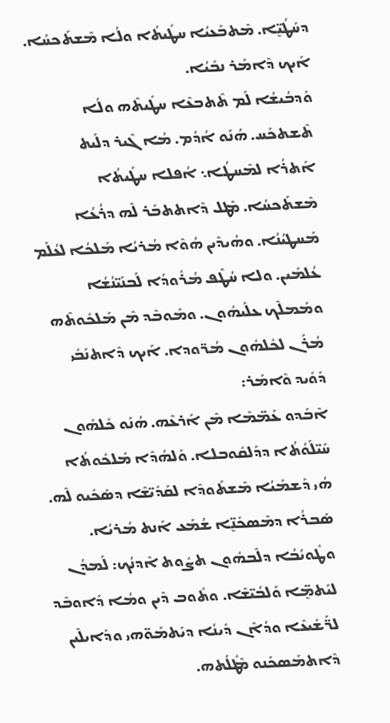ܕܚܰܛܳܝܷ̈ܐ. ܡܶܬܒܰܥܝܳܐ ܚܛܺܝܬܳܐ ܘܠܳܐ ܡܶܫܬܰܟܚܳܐ. ܐܰܝܟ ܕܶܐܡܰܪ ܢܒܺܝܳܐ.
ܘܰܕܒܳܝܫܳܐ ܠܰܡ ܬܶܬܒܥܶܐ ܚܛܺܝܬܶܗ ܘܠܳܐ ܬܶܫܬܟܰܚ. ܗܳܢܰܘ ܐܳܕܳܡ. ܡܳܐ ܓܶܝܪ ܕܠܰܝܬ ܐܰܬܪܳܐ ܠܡܶܚܛܳܐ܆ ܐܳܦܠܐ ܚܛܺܝܬܳܐ ܡܶܫܬܰܟܚܳܐ. ܡܶܛܠ ܕܶܐܬܬܒܰܪ ܠܶܗ ܕܪܳܥܳܐ ܡܰܚܛܝܳܢܳܐ. ܘܗܳܝܕܶܝܢ ܗܳܘܶܐ ܡܳܪܝܳܐ ܡܰܠܟܳܐ ܠܥܳܠܰܡ ܥܳܠܡܺܝܢ. ܘܠܐ ܚܳܛܶܦ ܡܳܪܽܘܕܳܐ ܠܰܒܢܰܝ̈ܢܳܫܳܐ ܘܡܰܡܠܶܟ ܥܠܰܝܗܽܘܢ. ܘܡܰܘܒܶܕ ܡܶܢ ܡܰܠܟܽܘܬܶܗ ܡܳܪܰܢ ܠܟܽܠܗܽܘܢ ܡܳܪ̈ܘܕܐ. ܐܰܝܟ ܕܶܐܬܢܰܒܺܝ ܕܰܘܺܝܕ ܘܶܐܡܰܪ:
ܐܶܒܰܕܘ ܥܰܡ̈ܡܶܐ ܡܶܢ ܐܰܪܥܶܗ. ܗܳܢܰܘ ܟܽܠܗܽܘܢ ܚܰܝ̈ܠܰܘܳܬܳܐ ܕܕܰܠܩܽܘܒܠܐ. ܘܰܠܗܳܕܶܐ ܡܰܠܟܽܘܬܳܐ ܗܳܝ ܕܰܫܡܰܝܳܐ ܡܶܫܬܰܘܕܶܐ ܠܩܰܕܺܝ̈ܫܶܐ ܕܣܰܟܺܝܘ ܠܶܗ.
ܣܰܒܪܳܐ ܕܡܶܣܟܺܢܷ̈ܐ ܫܳܡܰܥ ܐܰܢܬ ܡܳܪܝܳܐ. ܘܛܽܘܝܳܒܳܐ ܕܠܶܒܗܽܘܢ ܬܨܽܘܬ ܐܶܕܢܳܟ: ܠܰܡܕܳܢ ܠܝܰܬܡܷ̈ܐ ܘܰܠܒܳܝ̈ܫܶܐ. ܘܬܽܘܒ ܕܶܝܢ ܘܡܳܐ ܕܰܐܘܒܶܕ ܠܪ̈ܰܫܺܝܥܶܐ ܘܕܳܐܶܢ ܕܺܝܢܳܐ ܕܝܰܬܡܰܘ̈ܗܝ ܘܕܰܐܝܠܶܝܢ ܕܶܐܬܡܰܣܟܰܢܘ ܡܶܛܽܠܳܬܗ.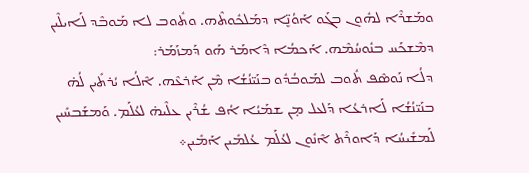ܘܡܰܫܪܶܐ ܠܗܽܘܢ ܒܓܰܘ ܐܰܘܳܢܷ̈ܐ ܕܡܰܠܟܽܘܬܶܗ. ܘܬܽܘܒ ܠܐ ܡܰܘܒܶܕ ܠܰܐܝܠܶܝܢ ܕܡܶܫܟܰܚ ܒܢܽܘܚܳܡܶܗ. ܐܰܟܡܳܐ ܕܶܐܡܰܪ ܗܰܘ ܕܰܡܙܰܡܰܪ:
ܕܠܳܐ ܢܰܘܣܶܦ ܬܽܘܒ ܠܡܰܘܒܳܕܽܘ ܒܢܰܝ̈ܢܳܫܳܐ ܡܶܢ ܐܰܪܥܶܗ. ܐܶܠܳܐ ܝܳܪܬܺܝܢ ܠܳܗ̇ ܒܢܰܝ̈ܢܳܫܳܐ ܠܰܐܪܥܳܐ ܕܰܠܥܠ ܡ̣ܢ ܫܡܰܝܳܐ ܐܳܦ ܫܳܪܶܝܢ ܥܠܶܝܗ̇ ܠܥܳܠܰܡ. ܘܰܡܫܰܒܚܺܝܢ ܠܰܡܫܺܝܚܳܐ ܕܰܐܘܪܶܬ ܐܶܢܽܘܢ ܠܥܳܠܰܡ ܥܳܠܡܺܝܢ ܐܰܡܺܝܢ܀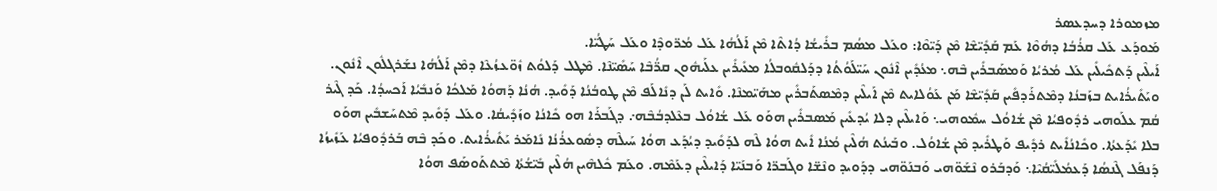ܡܙܡܘܪܐ ܕܚܕܥܣܪ
ܡܰܘܕܰܥ ܥܰܠ ܩܪܳܒܳܐ ܕܗܳܘܶܐ ܥܰܡ ܩܰܕܺܝ̈ܫܶܐ ܡܶܢ ܕܰܝ̈ܘܶܐ: ܘܥܰܠ ܡܣܳܡ ܒܪܺܝܫܳܐ ܕܳܐܬܶܐ ܡܶܢ ܐܰܠܳܗܳܐ ܥܰܠ ܡܳܪ̈ܘܕܶܐ ܘܥܰܠ ܚܰܛܳܝ̈ܐ.
ܐܰܝܠܶܝܢ ܕܰܬܟܺܝܠܺܝܢ ܥܰܠ ܡܳܪܝܳܐ ܘܰܡܣܰܒܪܺܝܢ ܒܶܗ܆ ܡܥܳܕܺܝܢ ܐܶܢܽܘܢ ܚܰܝ̈ܠܰܘܳܬܳܐ ܕܕܰܠܩܽܘܒܠܳܐ ܡܥܺܝܪܺܝܢ ܥܠܰܝܗܽܘܢ ܩܪ̈ܳܒܶܐ ܚܰܣܺܝ̈ܢܶܐ. ܡܶܛܠ ܕܰܠܘܳܬ ܙܽܘ̈ܥܙܳܥܶܐ ܕܡܶܢ ܐܰܠܳܗܳܐ ܢܫܰܪܓܠܽܘܢ ܐܶܢܽܘܢ. ܘܝܰܬܺܝܪܳܐܝܬ ܒܙܰܒܢܳܐ ܕܡܶܬܪܰܕܦܺܝܢ ܩܰܕܺܝ̈ܫܶܐ ܡܰܢ ܥܰܘܳܠܐܝܬ ܡܶܢ ܐܰܝܠܶܝܢ ܕܡܶܣܬܰܒܪܺܝܢ ܡܗܰܝ̈ܡܢܶܐ. ܘܺܐܝܬ ܠܰܢ ܕܢܺܐܠܰܦ ܡܶܢ ܛܘܒܳܢܳܐ ܕܰܘܺܝܕ. ܗܳܢܳܐ ܕܰܗܘܳܐ ܡܰܠܟܳܐ ܘܰܢܒܺܝܳܐ ܐܰܟܚܕܳܐ. ܟܰܕ ܓܶܝܪ ܩܳܡ ܥܠܰܘܗܝ ܪܕܽܘܦܝܳܐ ܡܶܢ ܫܳܐܘܳܠ ܚܡܽܘܗܝ܆ ܘܰܐܝܠܶܝܢ ܕܠܐ ܝܳܕܥܺܝܢ ܡܰܣܒܪܺܝܢ ܗܘܰܘ ܥܰܠ ܫܳܐܘܳܠ ܒܥܶܠܕܒܳܒܶܗ܇ ܕܓܰܒܪܰܐ ܗܘ ܟܺܐܢܳܐ ܘܙܰܕܺܝܩܳܐ. ܘܥܰܠ ܕܰܘܺܝܕ ܡܶܬܚܰܫܒܺܝܢ ܗܘܰܘ ܒܠܐ ܝܺܕܰܥܬܳܐ. ܘܟܺܐܢܳܐܺܝܬ ܪܕܺܝܦ ܘܰܛܪܺܝܕ ܡܶܢ ܫܳܐܘܳܠ. ܘܒܰܝܢܳܬ ܗܳܠܶܝܢ ܡܳܢܳܐ ܐܺܝܬ ܗܘܳܐ ܠܶܗ ܠܕܰܘܺܝܕ ܕܝܳܕܰܥ ܗܘܳܐ ܚܰܝܠܶܗ ܕܣܽܘܥܪܳܢܳܐ ܢܺܐܡܰܪ ܝܰܬܺܝܪܳܐܝܬ. ܘܟܰܕ ܒܶܗ ܒܰܪܕܽܘܦܝܳܐ ܥܰܙܺܝܙܳܐ ܕܰܢܦܰܠ ܓܶܢܣܳܐ ܕܰܥܡܳܠܺܝ̈ܩܳܝܶܐ܆ ܘܰܕܒܰܪܘ ܢܶܫܰܘ̈ܗܝ ܘܰܒܢܰܘ̈ܗܝ ܕܕܰܘܝܕ ܘܢܶܫ̈ܐ ܘܓܰܒܪ̈ܐ ܘܰܒܢܰܝ̈ܐ ܕܰܐܝܠܶܝܢ ܕܥܰܡܶܗ. ܘܥܰܡ ܟܽܠܗܶܝܢ ܗܳܠܶܝܢ ܒܺܝ̈ܫܳܬܳܐ ܡܶܬܬܰܘܣܰܦ ܗܘܳܐ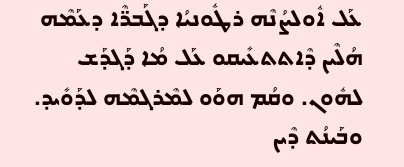ܥܰܠ ‌ܐܽܘܠܨܳܢܶܗ ܪܛܽܘܢܝܳܐ ܕܓܰܒܪ̈ܶܐ ܕܥܰܡܶܗ ܗܳܠܶܝܢ ܕܶܐܬܬܥܺܝܩܘ ܥܰܠ ܡܳܐ ܕܰܓܕܰܫ ܠܗܽܘܢ. ܘܩܳܡ ܗܘܰܘ ܠܡܶܪܓܡܶܗ ܠܕܰܘܺܝܕ. ܘܒܰܝܢܳܬ ܕܶܝܢ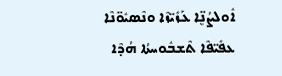ܐܽܘܠܨܳܢܷ̈ܐ ܥܰܙܺܝ̈ܙܶܐ ܘܢܶܣܝܽܘ̈ܢܶܐ ܥܦܺܝ̈ܦܶܐ ܬܶܫܒܽܘܚܬܳܐ ܗܳܕܶܐ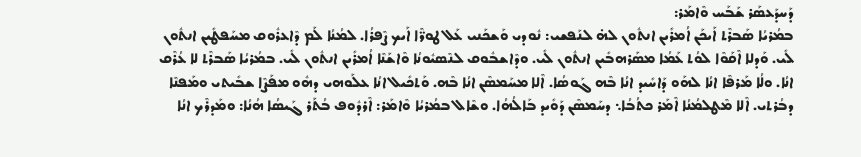ܕܰܚܕܰܥܣܰܪ ܫܰܒܰܚ ܘܶܐܡܰܪ:
ܒܡܳܪܝܳܐ ܣܰܒܪܶܬ ܐܰܝܟܰܢ ܐܳܡܪܺܝܢ ܐܢܬܽܘܢ ܠܗ̇ ܠܢܰܦܫܝ: ܢܽܘܕܝ ܘܰܫܟܰܢܝ ܥܰܠ ܛܘܪ̈ܶܐ ܐܰܝܟ ܨܶܦܪܳܐ. ܠܡܳܢܳܐ ܠܰܡ ܕܶܐܥܪܽܘܩ ܡܚܰܦܛܺܝܢ ܐܢܬܽܘܢ ܠܺܝ. ܘܰܕܠܐ ܐܶܩܰܘܶܐ ܠܘܳܬ ܥܰܡܳܐ ܡܣܰܪܗܒܺܝܢ ܐܢܬܽܘܢ ܠܺܝ. ܘܕܶܐܫܒܽܘܩ ܠܢܶܣܝܽܘܢܳܐ ܘܶܐܫܰܢܶܐ ܐܳܡܪܺܝܢ ܐܢܬܽܘܢ ܠܺܝ. ܒܡܳܪܝܳܐ ܣܰܒܪܶܬ ܠܐ ܥܳܪܶܩ ܐܢܳܐ. ܘܠܳܐ ܡܰܪܦܶܐ ܐܢܳܐ ܠܗܰܘ ܕܰܐܚܺܝܕ ܐܢܳܐ ܒܶܗ ܓܰܘܣܳܐ. ܐܶܠܐ ܡܚܰܡܣܶܢ ܐܢܳܐ ܒܶܗ. ܘܰܬܟܺܝܠ‌ ܐܢܳܐ ܥܠܰܘܗܝ ܕܗܽܘ ܡܦܰܨܶܐ ܫܒܺܝܬܝ ܘܡܰܦܢܶܐ ܕܒܳܪܬܝ. ܐܶܠܐ ܡܶܛܠܡܳܢܳܐ ܐܶܡܰܪ ܟܬܳܒܳܐ܆ ܕܚܰܡܣܶܢ ܕܰܘܺܝܕ ܒܰܐܠܳܗܳܐ. ܘܫܶܐܠ ܒܡܳܪܝܳܐ ܘܶܐܡܰܪ: ܐܶܪܕܽܘܦ ܒܳܬܰܪ ܓܰܝܣܳܐ ܗܳܢܳܐ: ܘܡܰܕܪܶܟ ܐܢܳܐ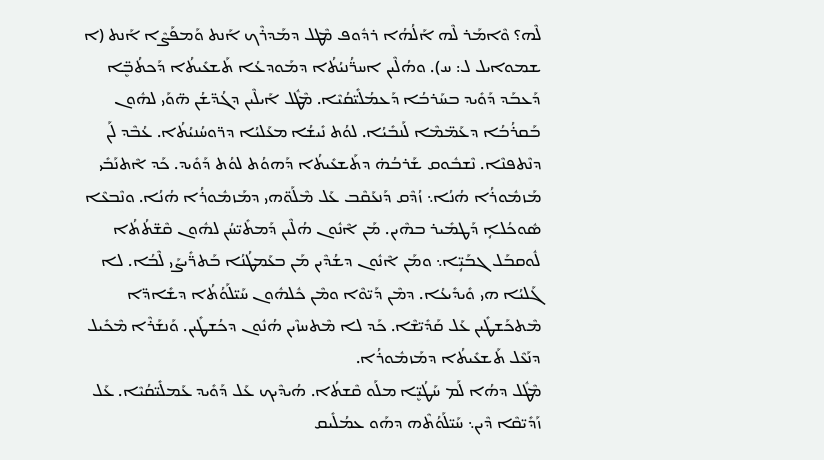ܠܶܗ؟ ܘܶܐܡܰܪ ܠܶܗ ܐܰܠܳܗܳܐ ܪܕܽܘܦ ܡܶܛܠ ܕܡܰܕܪܶܟ ܐܰܢܬ ܘܰܡܦܰܨܶܐ ܐܰܢܬ (ܐ ܫܡܘܐܝܠ ܠ: ܚ). ܘܗܳܠܶܝܢ ܐܚܪ̈ܳܢܝܳܬܳܐ ܕܡܰܘܕܥܳܐ ܬܰܫܥܺܝܬܳܐ ܕܰܟܬܳܒܷ̈ܐ ܕܰܥܒܰܕ ܕܰܘܺܝܕ ܒܚܰܪܒܳܐ ܕܰܥܡܳܠܺܝ̈ܩܳܝܶܐ. ܡܶܛܽܠ ‌ܐܰܝܠܶܝܢ ܕܓܳܕ̈ܫܳܢ ܗ̈ܘܰܝ ܠܗܽܘܢ ܒܰܩܪܳܒܳܐ ܕܥܰܡ̈ܡܶܐ ܠܰܢܒܺܝܳܐ. ܠܘܳܬ ܢܺܝܫܳܐ ܡܥܰܠܝܳܐ ܕܪ̈ܘܚܳܢܝܳܬܳܐ. ܥܳܒܶܕ ܠܰܢ ܕܢܶܬܦܢܶܐ. ܢܶܫܒܽܘܩ ܫܰܪܒܳܗ̇ ܕܬܰܫܥܺܝܬܳܐ ܕܰܗܘܳܬ ܠܘܳܬ ܕܰܘܺܝܕ. ܟܰܕ ܐܶܬܢܰܒܺܝ ܡܰܙܡܽܘܪܳܐ ܗܳܢܳܐ܆ ܙܳܕܶܩ ܕܰܢܥܰܩܶܒ ܥܰܠ ܡܶܠܰܘ̈ܗܝ ܕܡܰܙܡܽܘܪܳܐ ܗܳܢܳܐ. ܘܢܶܒܥܶܐ ܣܽܘܟܳܠܐܴ ܕܰܛܡܺܝܪ ܒܗܶܝܢ. ܡܰܢ ܐܶܢܽܘܢ ܗܳܠܶܝܢ ܕܰܡܬܺܝ̈ܚܳܢ ܠܗܽܘܢ ܩܶܫ̈ܬܳܬܳܐ ܠܽܘܩܒܰܠ ܓܒܰܝܴ̈ܐ܆ ܘܡܰܢ ܐܶܢܽܘܢ ܕܫܳܕܶܝܢ ܡܰܢ ܒܥܰܡܛܳܢܳܐ ܒܰܬܪ̈ܺܝܨܰܝ ܠܶܒܳܐ. ܠܐ ܓܰܠܝܳܐ ܗܝ ܘܺܝܕܺܝܥܳܐ. ܕܡܶܢ ܕܰܝ̈ܘܶܐ ܘܡܶܢ ܟܽܠܗܽܘܢ ܚܰܝ̈ܠܰܘܳܬܳܐ ܕܫܺܐܕ̈ܐ ܡܶܬܟܰܫܛܺܝܢ ܥܰܠ ܩܰܕܺܝ̈ܫܶܐ. ܟܰܕ ܠܐ ܡܶܬܚܙܶܝܢ ܗܳܢܽܘܢ ܕܟܳܫܛܺܝܢ. ܘܰܢܫܰܪܶܐ ܡܶܟܺܝܠ ܕܢܰܥܶܠ ܬܰܫܥܺܝܬܳܐ ܕܡܰܙܡܽܘܪܳܐ.
ܡܶܛܽܠ ܕܗܳܐ ܠܰܡ ܚܰܛܳܝܷ̈ܐ ܡܠܰܘ ܩܶܫܬܳܐ. ܗܳܝܕܶܝܟ ܥܰܠ ܕܰܘܺܝܕ ܥܰܡܠܺܝ̈ܩܳܝܶܐ. ܥܰܠ ܙܰܕܺܝ̈ܩܶܐ ܕܶܝܢ܆ ܚܰܝ̈ܠܰܘܳܬܶܗ ܕܗܰܘ ܥܡܳܠܺܝܩ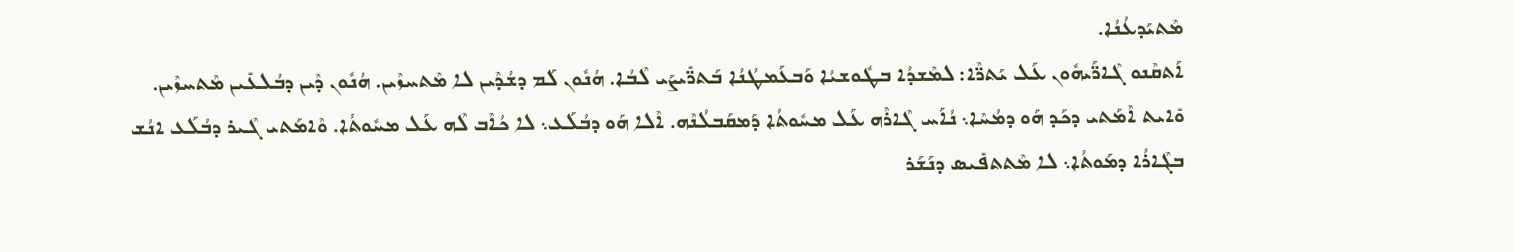ܡܶܬܝܰܕܥܳܢܳܐ.
ܐܰܬܩܶܢܘ ܓܶܐܪ̈ܰܝܗܽܘܢ ܥܰܠ ܝܰܬܪ̈ܶܐ: ܠܡܶܫܕܳܐ ܒܛܽܘܫܝܳܐ ܘܰܒܥܰܡܛܳܢܳܐ ܒܰܬܪ̈ܺܝܨܰܝ ܠܶܒܳܐ. ܗܳܢܽܘܢ ܠܰܡ ܕܫܳܕܶܝܢ ܠܐ ܡܶܬܚܙܶܝܢ. ܗܳܢܽܘܢ ܕܶܝܢ ܕܒܳܠܥܺܝܢ ܡܶܬܚܙܶܝܢ. ܘܺܐܝܬ ܐܶܡܰܬܝ ܕܟܰܕ ܗܰܘ ܕܡܳܚܶܐ܆ ܢܳܐܰܚ ܓܶܐܪܶܗ ܥܰܠ ܡܚܽܘܬܳܐ ܕܰܡܩܰܒܠܳܢܶܗ. ܐܶܠܐ ܗܰܘ ܕܒܳܠܰܥ܆ ܠܐ ܟܳܐܶܒ ܠܶܗ ܥܰܠ ܡܚܽܘܬܳܐ. ܘܶܐܡܰܬܝ ܓܶܝܪ ܕܒܳܠܰܥ ܐܢܳܫ ܒܓܶܐܪܳܐ ܕܡܰܘܬܳܐ܆ ܠܐ ܡܶܬܬܦܺܝܣ ܕܢܰܫܰܪ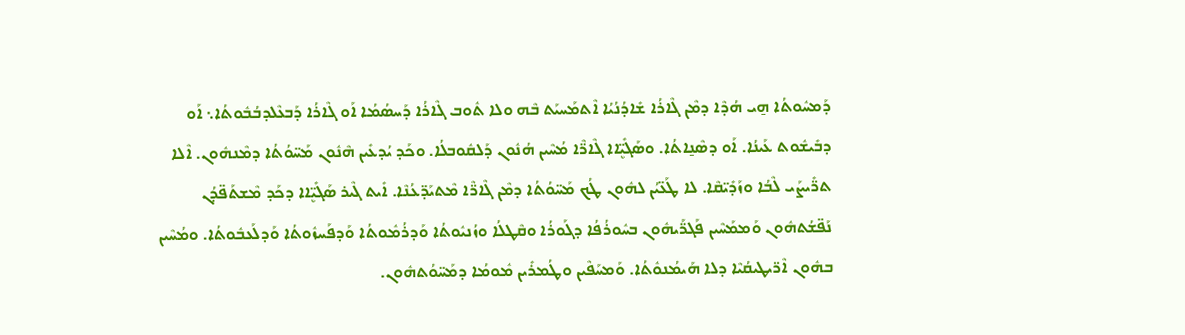ܕܰܡܚܽܘܬܳܐ ܗ̱ܝ ܗܳܕܶܐ ܕܡܶܢ ܓܶܐܪܳܐ ܫܺܐܕܳܢܳܝܳܐ ܐܶܬܡܰܚܝܰܬ ܒܶܗ ܘܠܐ ܬܽܘܒ ܓܶܐܪܳܐ ܕܰܚܣܳܡܳܐ ܐܰܘ ܓܶܐܪܳܐ ܕܰܒܥܶܠܕܒܳܒܽܘܬܳܐ܆ ܐܰܘ ܕܒܺܝܫܽܘܬ ܥܰܝܢܳܐ. ܐܰܘ ܕܣܶܢ̱ܐܬܳܐ. ܘܣܰܓܺܝܷ̈ܐܐ ܓܶܐܪ̈ܶܐ ܡܳܚܶܝܢ ܗܳܢܽܘܢ ܕܰܠܩܽܘܒܠܳܐ. ܘܟܰܕ ܝܳܕܥܺܝܢ ܗܶܢܽܘܢ ܡܰܚ̈ܘܳܬܳܐ ܕܡܶܢܗܽܘܢ. ܐܶܠܐ ܬܪ̈ܺܝܨܰܝ ܠܶܒܳܐ ܘܙܰܕܺܝ̈ܩܶܐ. ܠܐ ܛܰܥ̈ܝܳܢ ܠܗܽܘܢ ܛܳܟ ܡܰܚ̈ܘܳܬܳܐ ܕܡܶܢ ܓܶܐܪ̈ܶܐ ܡܶܬܝܰܕ̈ܥܳܢܶܐ. ܐܺܝܬ ܓܶܝܪ ܣܰܓܺܝܷ̈ܐܐ ܕܟܰܕ ܡܶܫܬܰܦ̈ܕܳܢ ܢܰܦ̈ܫܳܬܗܽܘܢ ܘܰܡܡܰܚܶܝܢ ܦܰܓܪ̈ܰܝܗܽܘܢ ܒܚܽܘܪܳܦܳܐ ܕܓܰܘܪܳܐ ܘܩܶܛܠܳܐ ܘܙܳܢܝܽܘܬܳܐ ܘܰܕܪܳܡܽܘܬܳܐ ܘܰܕܦܰܚܙܽܘܬܳܐ ܘܰܕܠܰܥܒܽܘܬܳܐ. ܘܡܳܚܶܝܢ ܒܗܽܘܢ ܐܶܪ̈ܝܛܝܩܳܝܶܐ ܕܠܐ ܗܰܝܡܳܢܘܽܬܳܐ. ܘܰܡܚܰܦܶܝܢ ܘܛܳܡܪܺܝܢ ܡܽܘܡܳܐ ܕܡܰܚ̈ܘܳܬܗܽܘܢ.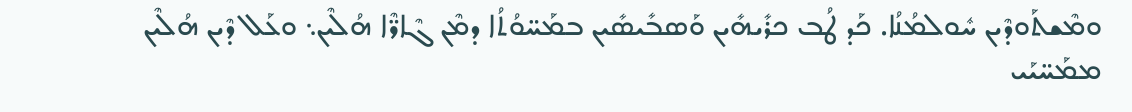ܘܡܶܫܬܰܘܕܶܝܢ ܚܽܘܠܡܳܢܳܐ. ܟܰܕ ܛܳܒ ܟܪܺܝܗܺܝܢ ܘܰܣܒܺܝܣܺܝܢ ܒܡܰܚ̈ܘܳܬܳܐ ܕܡܶܢ ܓܶܐܪ̈ܶܐ ܗܳܠܶܝܢ܆ ܘܥܰܠ ܕܶܝܢ ܗܳܠܶܝܢ ܡܡܰܚ̈ܝܰܝ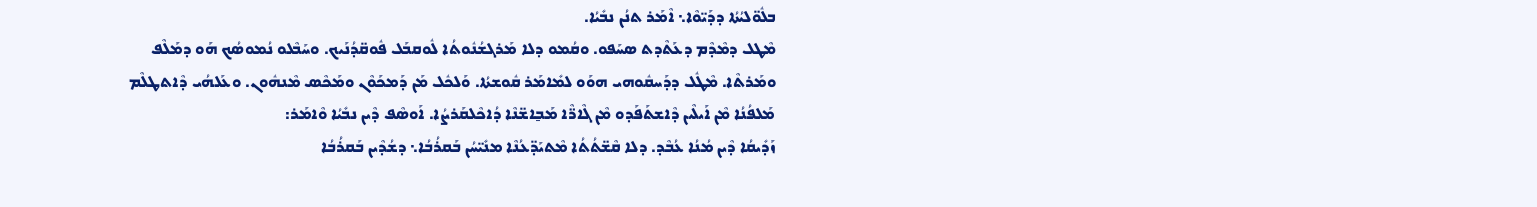ܒܠܽܘ̈ܠܝܳܬܳܐ ܕܕܰܝ̈ܘܶܐ܆ ܐܶܡܰܪ ܬܢܳܢ ܢܒܺܝܳܐ.
ܡܶܛܠ ܕܡܶܕܶܡ ܕܥܰܬܶܕܬ ܣܚܰܦܘ. ܘܩܳܡܘ ܕܠܐ ܡܰܪܓܫܳܢܽܘܬܳܐ ܠܽܘܩܒܰܠ ܦܽܘܩ̈ܕܳܢܰܝܟ. ܘܚܰܒܶܠܘ ܢܳܡܘܣܳܟ ܗܰܘ ܕܡܰܠܶܦ ܘܡܰܪܬܶܐ. ܡܶܛܽܠ ܕܕܰܚܩܽܘܗܝ ܗܘܰܘ ܠܡܺܐܡܰܪ ܩܽܘܫܬܳܐ. ܘܰܠܟܽܠ ܡܰܢ ܕܰܡܟܰܘܶܢ ܘܡܰܟܶܣ ܡܶܢܗܽܘܢ. ܘܥܰܠܗܳܝ ܕܶܐܬܛܠܶܡ ܡܰܠܦܳܢܳܐ ܡܶܢ ܐܰܝܠܶܝܢ ܕܶܐܫܬܰܦܰܕܘ ܡܶܢ ܓܶܐܪ̈ܶܐ ܡܰܒ̱ܐܫ̈ܢܶܐ ܕܳܐܟܶܠܩܰܪܨܳܐ. ܐܰܘܣܶܦ ܕܶܝܢ ܢܒܺܝܳܐ ܘܶܐܡܰܪ:
ܙܰܕܺܝܩܳܐ ܕܶܝܢ ܡܳܢܳܐ ܥܳܒܶܕ. ܕܠܐ ܩܶܫ̈ܬܳܬܳܐ ܡܶܬܝܰܕ̈ܥܳܢܶܐ ܡܢܺܝ̈ܚܳܢ ܒܰܩܪܳܒܳܐ܆ ܕܫܳܕܶܝܢ ܒܰܩܪܳܒܳܐ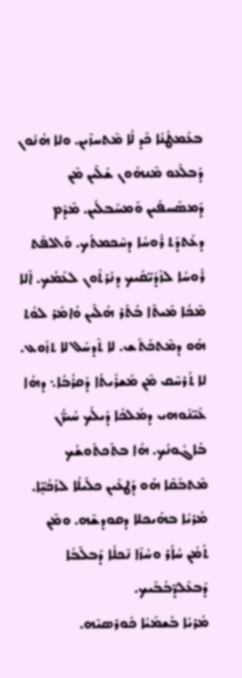ܒܥܰܡܛܳܢܳܐ ܟܰܕ ܠܳܐ ܡܶܬܚܙܶܝܢ. ܘܠܐ ܗܳܢܽܘܢ ܕܰܒܠܰܥܘ ܡܶܢܗܽܘܢ ܫܳܠܶܝܢ ܡܶܢ ܕܰܡܣܰܚܦܺܝܢ ܘܰܡܚܰܒܠܺܝܢ. ܡܶܕܶܡ ܕܥܰܬܕܰܬ ܪܽܘܚܳܐ ܕܚܶܟܡܬܳܟ. ܘܰܐܠܦܰܬ ܪܽܘܚܳܐ ܠܙܰܕܺܝ̈ܩܰܝܟ ܕܢܰܪܬܽܘܢ ܠܥܰܡܳܟ. ܐܶܠܐ ܡܶܟܳܐ ܡܰܝܬܶܐ ܒܳܬܰܪ ܗܳܠܶܝܢ ܘܳܐܡܰܪ ܠܘܳܬ ܗܰܘ ܕܡܶܬܟܰܬܰܫ. ܠܐ ܬܶܕܚܰܠ ܠܐ ܬܙܽܘܥ. ܠܐ ܬܰܪܚܶܩ ܡܶܢ ܡܰܫܪܺܝܬܳܐ ܕܰܩܪܳܒܳܐ܆ ܕܗܳܐ ܥܰܝ̈ܢܰܘܗܝ ܕܡܰܠܟܳܐ ܕܺܝܠܳܟ ܚܳܝܪ̈ܳܢ ܒܰܐܓܽܘܢܳܟ. ܗܳܐ ܒܬܰܟܬܽܘܫܳܟ ܡܶܬܒܰܩܶܐ ܗܰܘ ܕܰܛܥܺܝܢ ܟܠܺܝܠܳܐ ܠܙܰܟܳܝܷ̈ܐ.
ܡܳܪܝܳܐ ܒܗܰܝܟܠܐ ܕܩܘܕܫܶܗ. ܘܡܶܢ ܬܰܡܳܢ ܚܳܐܰܪ ܘܚܳܙܶܐ ܢܶܟܠܳܐ ܕܰܒܠܶܒܳܐ ܕܰܒܥܶܠܕ̈ܒܳܒܰܝܟ.
ܡܳܪܝܳܐ ܒܰܫܡܰܝܳܐ ܟܽܘܪܣܝܶܗ.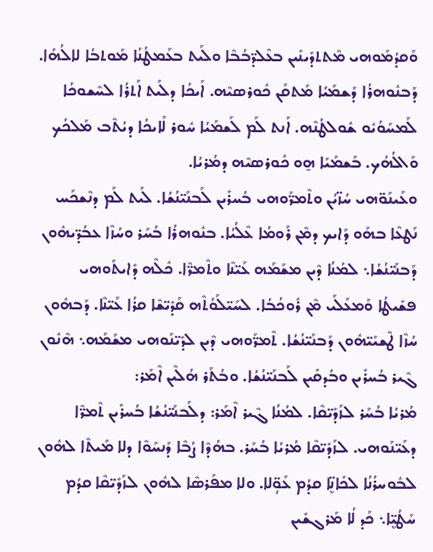ܘܰܩܕܳܡܰܘܗܝ ܡܶܬܬܕܺܝܢܺܝܢ ܒܥܶܠܕ̈ܒܳܒܶܐ ܘܠܰܝܬ ܒܥܰܡܛܳܢܳܐ ܡܰܘܬܒܳܐ ܠܐܠܳܗܳܐ. ܕܰܒܢܽܘܗܪܳܐ ܕܰܫܡܰܝܳܐ ܡܰܬܩܰܢ ܟܽܘܪܣܝܶܗ. ܐܰܝܟܳܐ ܕܠܰܝܬ ܐܰܬܪܳܐ ܠܚܶܫܘܟܳܐ ܠܰܡܚܰܘܳܝܽܘ ܫܽܘܠܛܳܢܶܗ. ܐܰܢܬ ܠܰܡ ܠܰܫܡܰܝܳܐ ܚܽܘܪ ܠܰܐܝܟܳܐ ܕܝܳܬܶܒ ܡܰܠܟܳܟ ܘܰܐܠܳܗܳܟ. ܒܰܫܡܰܝܰܐ ܗ̱ܘ ܟܽܘܪܣܝܶܗ ܕܡܳܪܝܳܐ.
ܘܥܰܝܢܰܘ̈ܗܝ ܚܳܙ̈ܝܳܢ ܘܬܶܡܪ̈ܰܘܗܝ ܒܳܚܪܺܝܢ ܠܰܒܢܰܝ̈ܢܳܫܳܐ. ܠܰܝܬ ܠܰܡ ܕܢܶܫܟܰܚ ܢܰܛܥܶܐ ܒܗܰܘ ܕܰܐܝܟ ܕܡܶܢ ܪܰܘܡܳܐ ܥܶܠܳܝܳܐ. ܒܢܽܘܗܪܳܐ ܒܳܚܰܪ ܘܚܳܙܶܐ ܥܒܳܕ̈ܝܗܽܘܢ ܕܰܒܢܰܝ̈ܢܳܫܳܐ܆ ܠܡܳܢܳܐ ܕܶܝܢ ܡܫܰܡܰܗ ܥܰܝ̈ܢܶܐ ܘܬܶܡܪ̈ܶܐ. ܟܽܠܶܗ ܕܺܐܝܬܰܘܗܝ ܦܫܺܝܛܳܐ ܘܰܡܥܰܠܰܝ ܡܶܢ ܪܽܘܟܳܒܳܐ. ܠܚܰܝ̈ܠܰܘܳܬܶܗ ܩܰܕܺܝ̈ܫܶܐ ܩܪܳܐ ܥܰܝ̈ܢܶܐ. ܕܰܒܗܽܘܢ ܚܳܙܶܐ ܛܶܫܝܰܝ̈ܗܽܘܢ ܕܰܒܢܰܝ̈ܢܳܫܳܐ. ܬܶܡܪ̈ܰܘܗܝ ܕܶܝܢ ܠܕܺܝ̈ܢܰܘܗܝ ܡܫܰܡܰܗ܆ ܗܶܢܽܘܢ ܓܶܝܪ ܒܳܚܪܺܝܢ ܘܒܳܕܩܺܝܢ ܠܰܒܢܰܝ̈ܢܳܫܳܐ. ܘܒܳܬܰܪ ܗܳܠܶܝܢ ܐܶܡܰܪ:
ܡܳܪܝܳܐ ܒܳܚܰܪ ܠܙܰܕܺܝ̈ܩܶܐ. ܠܡܳܢܳܐ ܓܶܝܪ ܐܶܡܰܪ: ܕܠܰܒܢܰܝ̈ܢܳܫܳܐ ܒܳܚܪܺܝܢ ܬܶܡܪ̈ܶܐ ܕܥܰܝ̈ܢܰܘܗܝ. ܠܙܰܕܺܝ̈ܩܶܐ ܡܳܪܝܳܐ ܒܳܚܰܪ. ܒܗܳܕܶܐ ܨܳܒܶܐ ܕܰܢܚܰܘܶܐ ܕܠܐ ܡܰܝܬܶܐ ܠܗܽܘܢ ܠܒܽܘܚܪܳܢܳܐ ܠܟܺܐܢܷ̈ܐ ܩܕܳܡ ܥܰܘܴ̈ܠܐ. ܘܠܐ ܡܦܰܪܣܶܐ ܠܗܽܘܢ ܠܙܰܕܺܝ̈ܩܶܐ ܩܕܳܡ ܚܰܛܳܝܷ̈ܐ܆ ܟܰܕ ܠܳܐ ܡܰܪܓܫܺܝܢ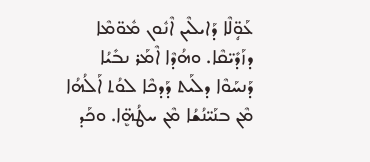ܥܰܘܴ̈ܠܶܐ ܕܰܐܝܠܶܝܢ ܐܶܢܽܘܢ ܡܽܘ̈ܡܶܐ ܕܙܰܕܺܝ̈ܩܶܐ. ܘܗܳܕܶܐ ܐܶܡܰܪ ܢܒܺܝܳܐ ܕܰܢܚܰܘܶܐ ܕܠܰܝܬ ܕܰܕܟܶܐ ܠܘܳܬ ܐܰܠܳܗܳܐ ܡܶܢ ܒܢܰܝ̈ܢܳܫܳܐ ܡܶܢ ܚܛܳܗܷ̈ܐ. ܘܟܰܕ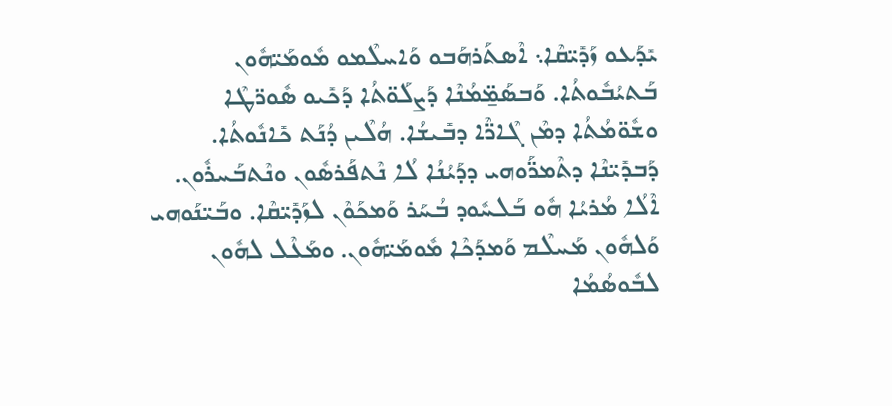ܝܺܕܰܥܘ ܙܰܕܺܝ̈ܩܶܐ܆ ܐܶܣܬܰܪܗܰܒܘ ܘܰܐܚܠܶܡܘ ܡܽܘܡܰܝ̈ܗܽܘܢ ܒܰܬܝܳܒܽܘܬܳܐ. ܘܰܒܣܰܡ̱̈ܡܳܢܶܐ ܕܰܨܠܰܘ̈ܬܳܐ ܕܰܟܺܝܘ ܣܽܘܪ̈ܛܶܐ ܘܫܽܘ̈ܡܳܬܳܐ ܕܡܶܢ ܓܶܐܪ̈ܶܐ ܕܒܺܝܫܳܐ. ܗܳܠܶܝܢ ܕܳܢܰܬ ܟܺܐܢܽܘܬܳܐ. ܕܰܒܕܺܝ̈ܢܶܐ ܕܬܶܡܪ̈ܰܘܗܝ ܕܕܰܝܳܢܳܐ ܠܳܐ ܢܶܬܦܰܪܣܽܘܢ ܘܢܶܬܒܰܚܪܽܘܢ. ܐܶܠܳܐ ܡܳܪܝܳܐ ܗܽܘ ܒܰܠܚܽܘܕ ܒܳܚܰܪ ܘܰܡܟܰܘܶܢ ܠܙܰܕܺܝ̈ܩܶܐ. ܘܒܰܝ̈ܢܰܘܗܝ ܘܰܠܗܽܘܢ ܡܰܚܠܶܡ ܘܰܡܕܰܟܶܐ ܡܽܘܡܰܝ̈ܗܽܘܢ. ܘܡܰܥܶܠ ܠܗܽܘܢ ܠܒܽܘܣܳܡܳܐ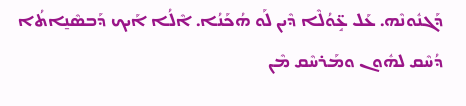ܕܰܓܢܽܘܢܶܗ. ܥܰܠ ܥܱ̈ܘܳܠܶܐ ܕܶܝܢ ܠܰܘ ܗܳܟܰܢܳܐ. ܐܶܠܳܐ ܐܰܝܟ ܕܰܒܣܶܢ̱ܐܬܳܐ ܕܳܚܶܩ ܠܗܽܘܢ ܘܡܰܪܚܶܩ ܡܶܢ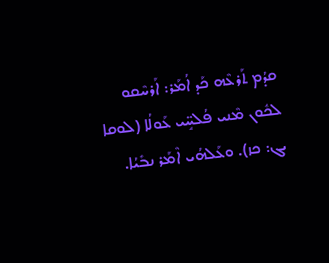ܩܕܳܡ ܬܰܪܥܶܗ ܟܰܕ ܐܳܡܰܪ: ܐܰܪܚܶܩܘ ܠܟܽܘܢ ܡܶܢܝ ܦܳܠܚܱ̈ܝ ܥܰܘܠܳܐ (ܠܘܩܐ ܝܓ: ܟܙ). ܘܥܰܠܗܳܝ ܐܶܡܰܪ ܢܒܺܝܳܐ.